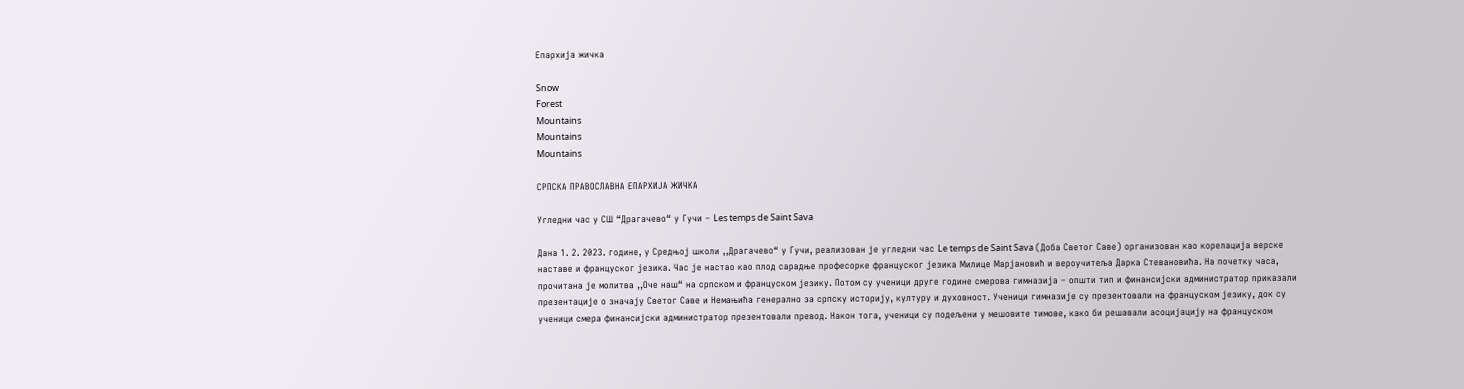Епархија жичка

Snow
Forest
Mountains
Mountains
Mountains

СРПСКА ПРАВОСЛАВНА ЕПАРХИЈА ЖИЧКА

Угледни час у СШ “Драгачево“ у Гучи – Les temps de Saint Sava

Дана 1. 2. 2023. године, у Средњој школи ,,Драгачево“ у Гучи, реализован је угледни час Le temps de Saint Sava (Доба Светог Саве) организован као корелација верске наставе и француског језика. Час је настао као плод сарадње професорке француског језика Милице Марјановић и вероучитеља Дарка Стевановића. На почетку часа, прочитана је молитва ,,Оче наш“ на српском и француском језику. Потом су ученици друге године смерова гимназија – општи тип и финансијски администратор приказали презентације о значају Светог Саве и Немањића генерално за српску историју, културу и духовност. Ученици гимназије су презентовали на француском језику, док су ученици смера финансијски администратор презентовали превод. Након тога, ученици су подељени у мешовите тимове, како би решавали асоцијацију на француском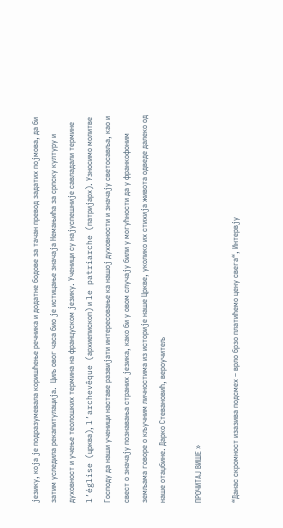језику, која је подразумевала коришћење речника и додатне бодове за тачан превод задатих појмова, да би затим уследила рекапитулација.  Циљ овог часа био је истицање значаја Немањића за српску културу и духовност и учење теолошких термина на француском језику. Ученици су најуспешније савладали термине l’église (црква), l’archevêque (архиепископ) и le patriarche (патријарх). Узносимо молитве Господу да наши ученици наставе развијати интересовање ка нашој духовности и значају светосавља, као и свест о значају познавања страних језика, како би у овом случају били у могућности да у франкофоним земљама говоре о кључним личностима из историје наше Цркве, уколико их стихија живота одведе далеко од наше отаџбине. Дарко Стевановић, вероучитељ

ПРОЧИТАЈ ВИШЕ »

“Данас скромност изазива подсмех – врло брзо платићемо цену свега“, Интервју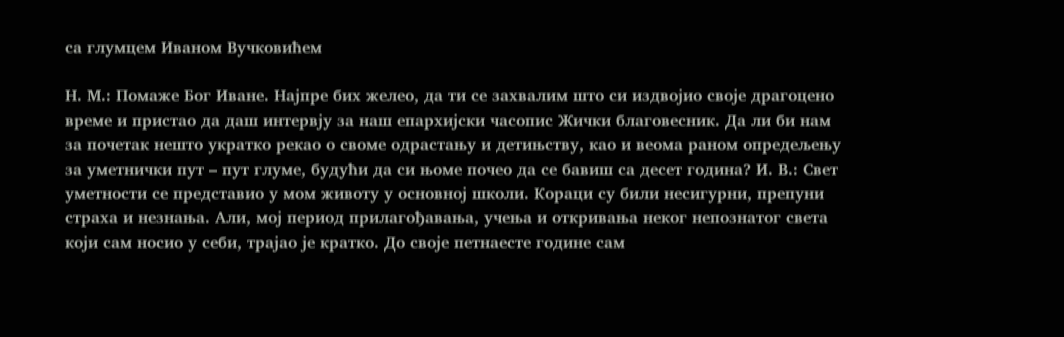са глумцем Иваном Вучковићем

Н. М.: Помаже Бог Иване. Најпре бих желео, да ти се захвалим што си издвојио своје драгоцено време и пристао да даш интервју за наш епархијски часопис Жички благовесник. Да ли би нам за почетак нешто укратко рекао о своме одрастању и детињству, као и веома раном опредељењу за уметнички пут – пут глуме, будући да си њоме почео да се бавиш са десет година? И. В.: Свет уметности се представио у мом животу у основној школи. Кораци су били несигурни, препуни страха и незнања. Али, мој период прилагођавања, учења и откривања неког непознатог света који сам носио у себи, трајао је кратко. До своје петнаесте године сам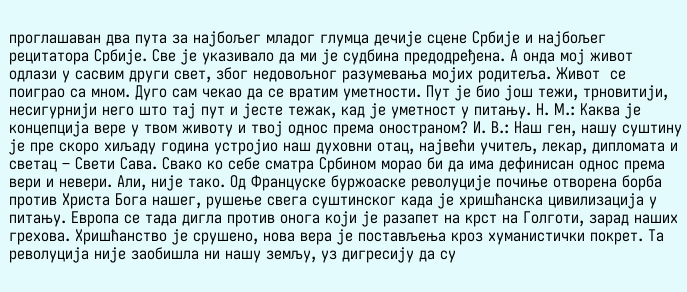проглашаван два пута за најбољег младог глумца дечије сцене Србије и најбољег рецитатора Србије. Све је указивало да ми је судбина предодређена. А онда мој живот одлази у сасвим други свет, због недовољног разумевања мојих родитеља. Живот  се поиграо са мном. Дуго сам чекао да се вратим уметности. Пут је био још тежи, трновитији, несигурнији него што тај пут и јесте тежак, кад је уметност у питању. Н. М.: Каква је концепција вере у твом животу и твој однос према оностраном? И. В.: Наш ген, нашу суштину је пре скоро хиљаду година устројио наш духовни отац, највећи учитељ, лекар, дипломата и светац – Свети Сава. Свако ко себе сматра Србином морао би да има дефинисан однос према вери и невери. Али, није тако. Од Француске буржоаске револуције почиње отворена борба против Христа Бога нашег, рушење свега суштинског када је хришћанска цивилизација у питању. Европа се тада дигла против онога који је разапет на крст на Голготи, зарад наших грехова. Хришћанство је срушено, нова вера је постављења кроз хуманистички покрет. Та револуција није заобишла ни нашу земљу, уз дигресију да су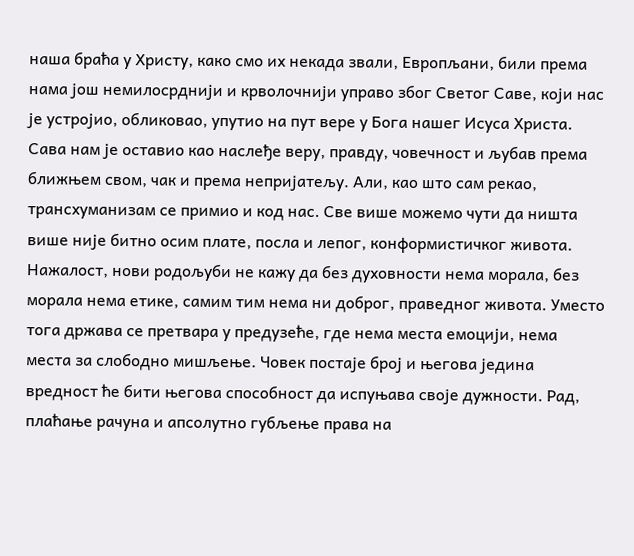наша браћа у Христу, како смо их некада звали, Европљани, били према нама још немилосрднији и крволочнији управо због Светог Саве, који нас је устројио, обликовао, упутио на пут вере у Бога нашег Исуса Христа. Сава нам је оставио као наслеђе веру, правду, човечност и љубав према ближњем свом, чак и према непријатељу. Али, као што сам рекао, трансхуманизам се примио и код нас. Све више можемо чути да ништа више није битно осим плате, посла и лепог, конформистичког живота. Нажалост, нови родољуби не кажу да без духовности нема морала, без морала нема етике, самим тим нема ни доброг, праведног живота. Уместо тога држава се претвара у предузеће, где нема места емоцији, нема места за слободно мишљење. Човек постаје број и његова једина вредност ће бити његова способност да испуњава своје дужности. Рад, плаћање рачуна и апсолутно губљење права на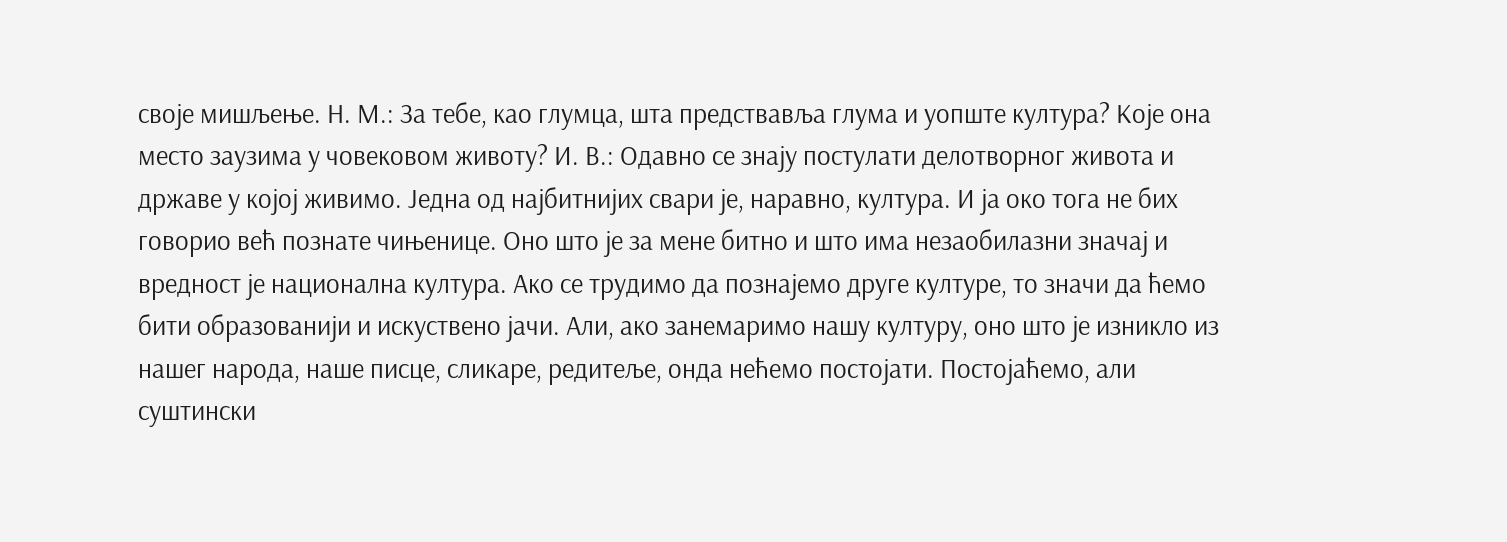своје мишљење. Н. М.: За тебе, као глумца, шта предствавља глума и уопште култура? Које она место заузима у човековом животу? И. В.: Одавно се знају постулати делотворног живота и државе у којој живимо. Једна од најбитнијих свари је, наравно, култура. И ја око тога не бих говорио већ познате чињенице. Оно што је за мене битно и што има незаобилазни значај и вредност је национална култура. Ако се трудимо да познајемо друге културе, то значи да ћемо бити образованији и искуствено јачи. Али, ако занемаримо нашу културу, оно што је изникло из нашег народа, наше писце, сликаре, редитеље, онда нећемо постојати. Постојаћемо, али суштински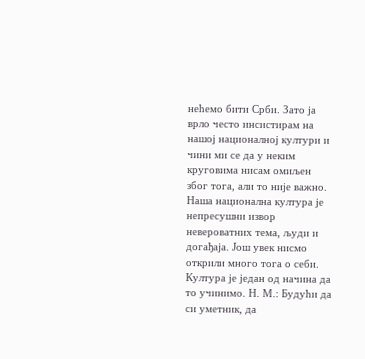нећемо бити Срби. Зато ја врло често инсистирам на нашој националној култури и чини ми се да у неким круговима нисам омиљен због тога, али то није важно. Наша национална култура је непресушни извор невероватних тема, људи и догађаја. Још увек нисмо открили много тога о себи. Култура је један од начина да то учинимо. Н. М.: Будући да си уметник, да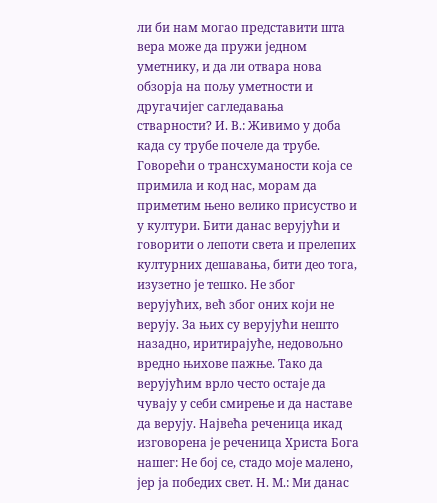ли би нам могао представити шта вера може да пружи једном уметнику, и да ли отвара нова обзорја на пољу уметности и другачијег сагледавања стварности? И. В.: Живимо у доба када су трубе почеле да трубе. Говорећи о трансхуманости која се примила и код нас, морам да приметим њено велико присуство и у култури. Бити данас верујући и говорити о лепоти света и прелепих културних дешавања, бити део тога, изузетно је тешко. Не због верујућих, већ због оних који не верују. За њих су верујући нешто назадно, иритирајуће, недовољно вредно њихове пажње. Тако да верујућим врло често остаје да чувају у себи смирење и да наставе да верују. Највећа реченица икад изговорена је реченица Христа Бога нашег: Не бој се, стадо моје малено, јер ја победих свет. Н. М.: Ми данас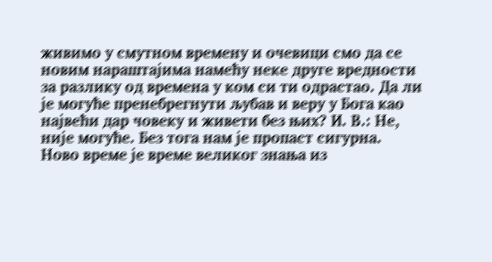живимо у смутном времену и очевици смо да се новим нараштајима намећу неке друге вредности за разлику од времена у ком си ти одрастао. Да ли је могуће пренебрегнути љубав и веру у Бога као највећи дар човеку и живети без њих? И. В.: Не, није могуће. Без тога нам је пропаст сигурна. Ново време је време великог знања из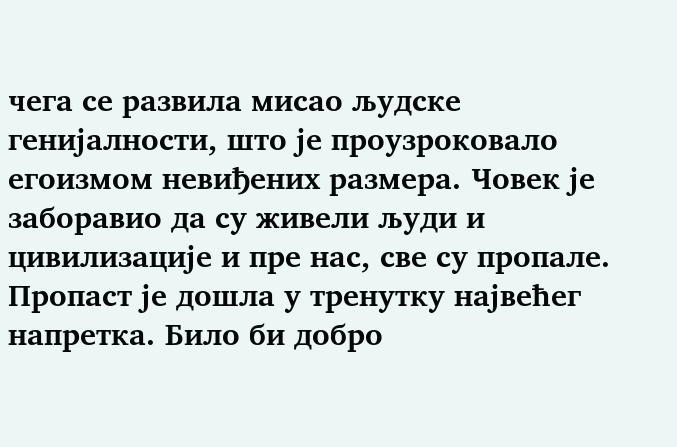чега се развила мисао људске генијалности, што је проузроковало егоизмом невиђених размера. Човек је заборавио да су живели људи и цивилизације и пре нас, све су пропале. Пропаст је дошла у тренутку највећег напретка. Било би добро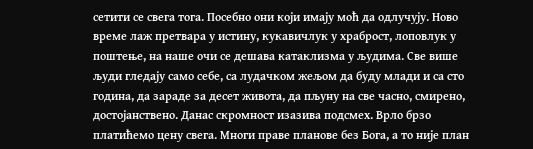сетити се свега тога. Посебно они који имају моћ да одлучују. Ново време лаж претвара у истину, кукавичлук у храброст, лоповлук у поштење, на наше очи се дешава катаклизма у људима. Све више људи гледају само себе, са лудачком жељом да буду млади и са сто година, да зараде за десет живота, да пљуну на све часно, смирено, достојанствено. Данас скромност изазива подсмех. Врло брзо платићемо цену свега. Многи праве планове без Бога, а то није план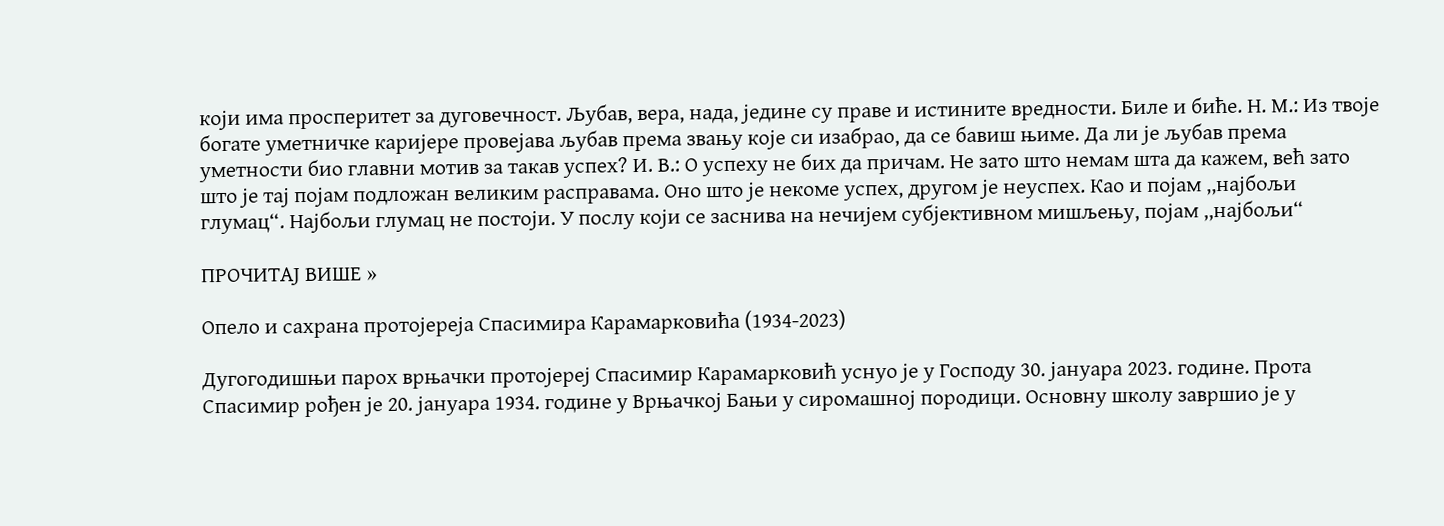који има просперитет за дуговечност. Љубав, вера, нада, једине су праве и истините вредности. Биле и биће. Н. М.: Из твоје богате уметничке каријере провејава љубав према звању које си изабрао, да се бавиш њиме. Да ли је љубав према уметности био главни мотив за такав успех? И. В.: О успеху не бих да причам. Не зато што немам шта да кажем, већ зато што је тај појам подложан великим расправама. Оно што је некоме успех, другом је неуспех. Као и појам ,,најбољи глумац“. Најбољи глумац не постоји. У послу који се заснива на нечијем субјективном мишљењу, појам ,,најбољи“

ПРОЧИТАЈ ВИШЕ »

Опело и сахрана протојереја Спасимира Карамарковића (1934-2023)

Дугогодишњи парох врњачки протојереј Спасимир Карамарковић уснуо је у Господу 30. јануара 2023. године. Прота Спасимир рођен је 20. јануара 1934. године у Врњачкој Бањи у сиромашној породици. Основну школу завршио је у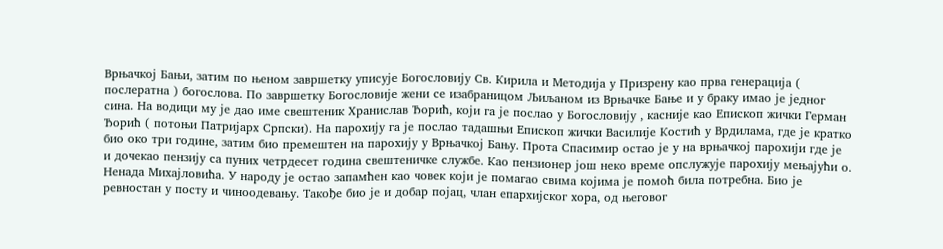Врњачкој Бањи, затим по њеном завршетку уписује Богословију Св. Кирила и Методија у Призрену као прва генерација ( послератна ) богослова. По завршетку Богословије жени се изабраницом Љиљаном из Врњачке Бање и у браку имао је једног сина. На водици му је дао име свештеник Хранислав Ђорић, који га је послао у Богословију , касније као Епископ жички Герман Ђорић ( потоњи Патријарх Српски). На парохију га је послао тадашњи Епископ жички Василије Костић у Врдилама, где је кратко био око три године, затим био премештен на парохију у Врњачкој Бању. Прота Спасимир остао је у на врњачкој парохији где је и дочекао пензију са пуних четрдесет година свештеничке службе. Као пензионер још неко време опслужује парохију мењајући о. Ненада Михајловића. У народу је остао запамћен као човек који је помагао свима којима је помоћ била потребна. Био је ревностан у посту и чиноодевању. Такође био је и добар појац, члан епархијског хора, од његовог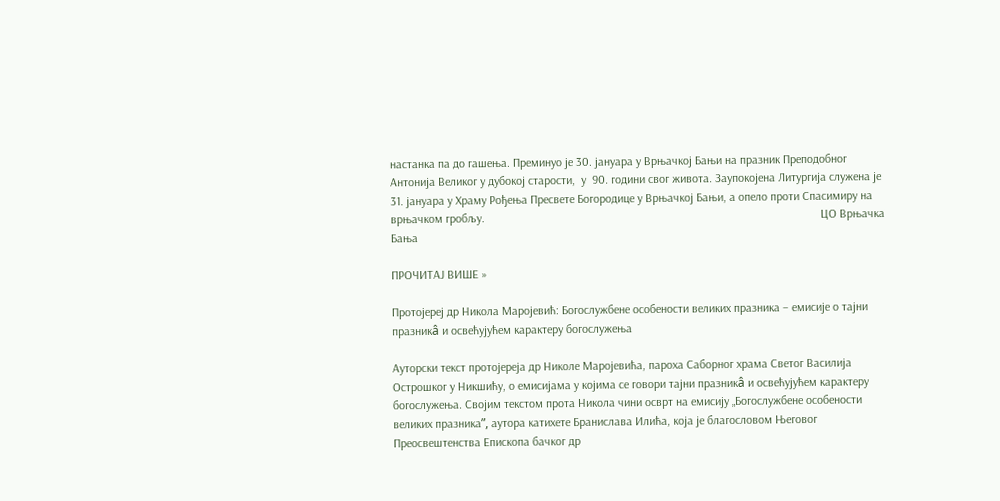настанка па до гашења. Преминуо је 30. јануара у Врњачкој Бањи на празник Преподобног Антонија Великог у дубокој старости,  у  90. години свог живота. Заупокојена Литургија служена је  31. јануара у Храму Рођења Пресвете Богородице у Врњачкој Бањи, а опело проти Спасимиру на врњачком гробљу.                                                                                                                ЦО Врњачка Бања

ПРОЧИТАЈ ВИШЕ »

Протојереј др Никола Маројевић: Богослужбене особености великих празника – емисије о тајни празникâ и освећујућем карактеру богослужења

Ауторски текст протојереја др Николе Маројевића, пароха Саборног храма Светог Василија Острошког у Никшићу, о емисијама у којима се говори тајни празникâ и освећујућем карактеру богослужења. Својим текстом прота Никола чини осврт на емисију „Богослужбене особености великих празникаˮ, аутора катихете Бранислава Илића, која је благословом Његовог Преосвештенства Епископа бачког др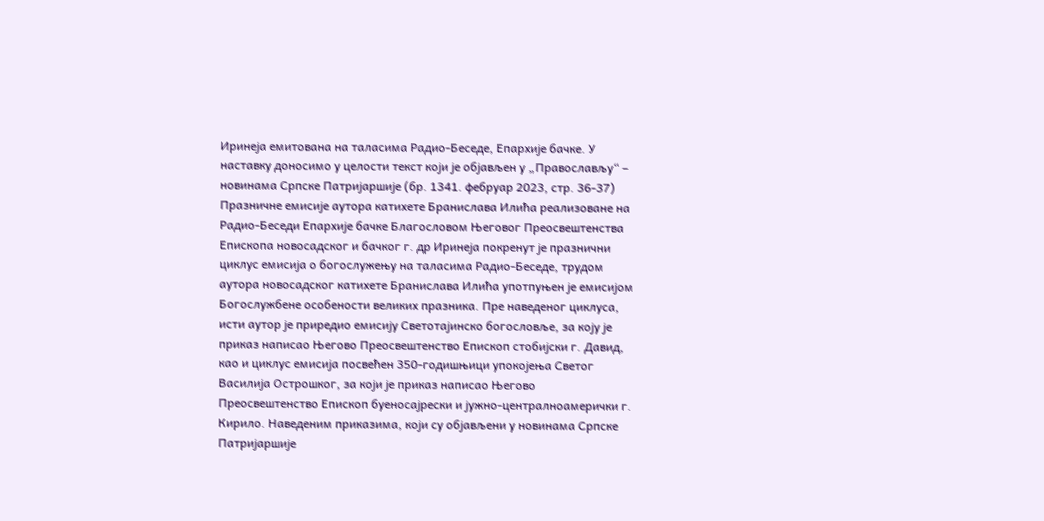Иринеја емитована на таласима Радио-Беседе, Епархије бачке. У наставку доносимо у целости текст који је објављен у „Православљу“ – новинама Српске Патријаршије (бр. 1341. фебруар 2023, стр. 36-37) Празничне емисије аутора катихете Бранислава Илића реализоване на Радио-Беседи Епархије бачке Благословом Његовог Преосвештенства Епископа новосадског и бачког г. др Иринеја покренут је празнични циклус емисија о богослужењу на таласима Радио-Беседе, трудом аутора новосадског катихете Бранислава Илића употпуњен је емисијом Богослужбене особености великих празника. Пре наведеног циклуса, исти аутор је приредио емисију Светотајинско богословље, за коју је приказ написао Његово Преосвештенство Епископ стобијски г. Давид, као и циклус емисија посвећен 350-годишњици упокојења Светог Василија Острошког, за који је приказ написао Његово Преосвештенство Епископ буеносајрески и јужно-централноамерички г. Кирило. Наведеним приказима, који су објављени у новинама Српске Патријаршије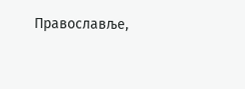Православље,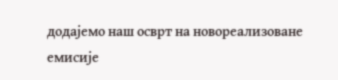додајемо наш осврт на новореализоване емисије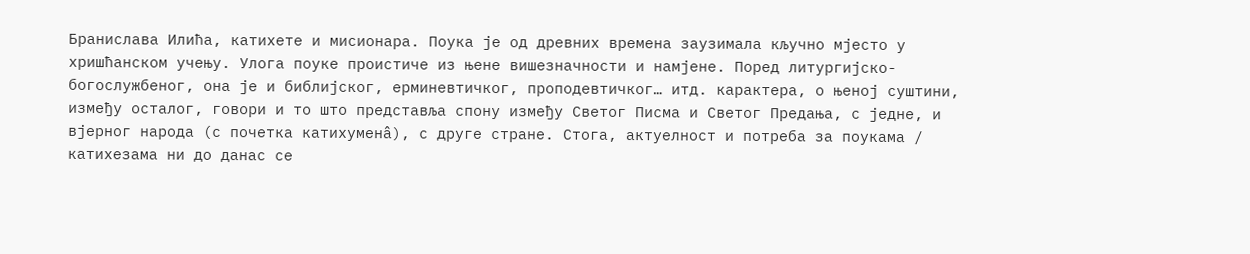Бранислава Илића, катихете и мисионара. Поука је од древних времена заузимала кључно мјесто у хришћанском учењу. Улога поуке проистиче из њене вишезначности и намјене. Поред литургијско-богослужбеног, она је и библијског, ерминевтичког, проподевтичког… итд. карактера, о њеној суштини, између осталог, говори и то што представља спону између Светог Писма и Светог Предања, с једне, и вјерног народа (с почетка катихуменâ), с друге стране. Стога, актуелност и потреба за поукама / катихезама ни до данас се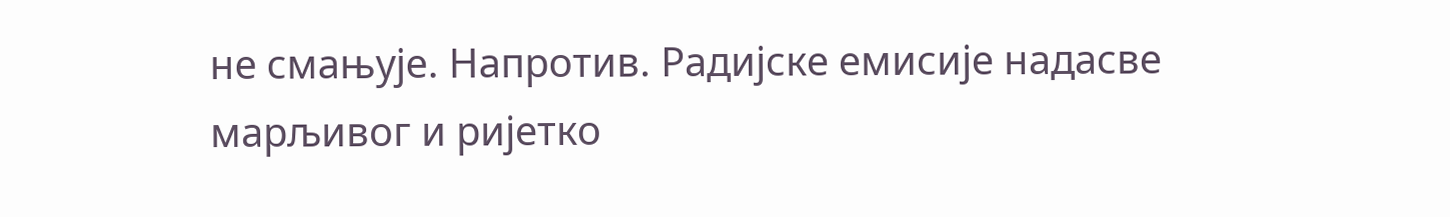не смањује. Напротив. Радијске емисије надасве марљивог и ријетко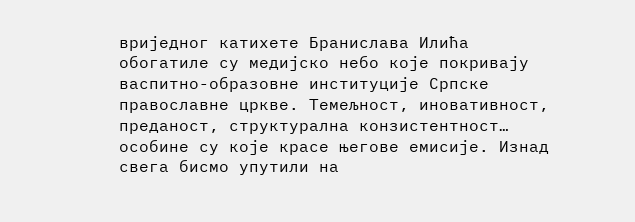вриједног катихете Бранислава Илића обогатиле су медијско небо које покривају васпитно-образовне институције Српске православне цркве. Темељност, иновативност, преданост, структурална конзистентност… особине су које красе његове емисије. Изнад свега бисмо упутили на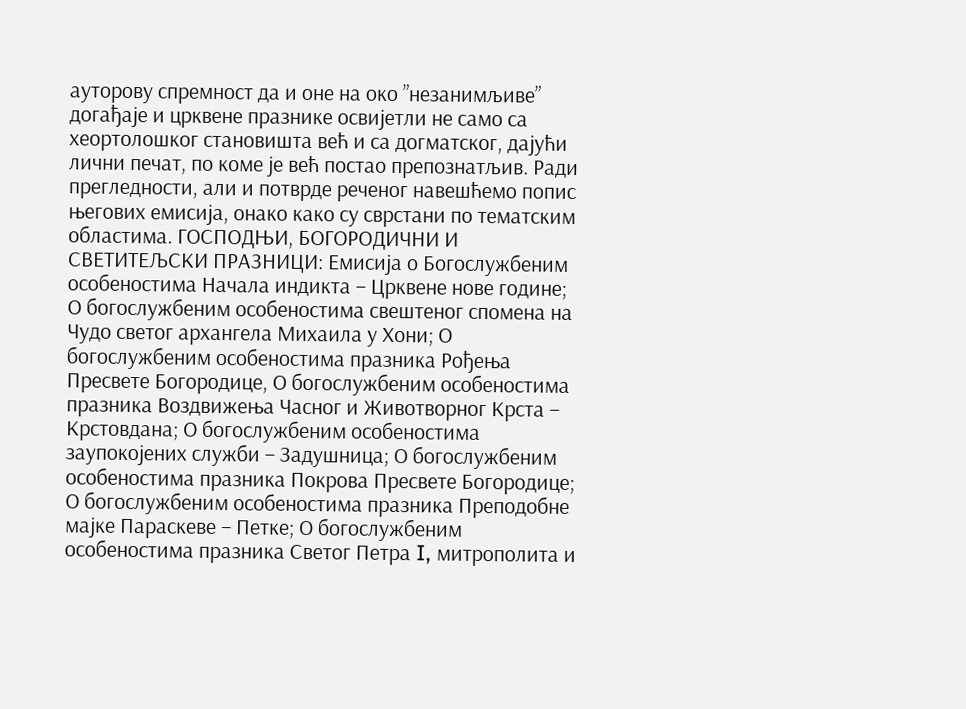ауторову спремност да и оне на око ”незанимљиве” догађаје и црквене празнике освијетли не само са хеортолошког становишта већ и са догматског, дајући лични печат, по коме је већ постао препознатљив. Ради прегледности, али и потврде реченог навешћемо попис његових емисија, онако како су сврстани по тематским областима. ГОСПОДЊИ, БОГОРОДИЧНИ И СВЕТИТЕЉСКИ ПРАЗНИЦИ: Емисија о Богослужбеним особеностима Начала индикта – Црквене нове године; О богослужбеним особеностима свештеног спомена на Чудо светог архангела Михаила у Хони; О богослужбеним особеностима празника Рођења Пресвете Богородице, О богослужбеним особеностима празника Воздвижења Часног и Животворног Крста – Крстовдана; О богослужбеним особеностима заупокојених служби – Задушница; О богослужбеним особеностима празника Покрова Пресвете Богородице; О богослужбеним особеностима празника Преподобне мајке Параскеве – Петке; О богослужбеним особеностима празника Светог Петра I, митрополита и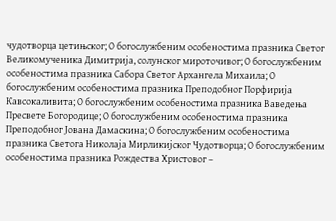чудотворца цетињског; О богослужбеним особеностима празника Светог Великомученика Димитрија, солунског мироточивог; О богослужбеним особеностима празника Сабора Светог Архангела Михаила; О богослужбеним особеностима празника Преподобног Порфирија Кавсокаливита; О богослужбеним особеностима празника Ваведења Пресвете Богородице; О богослужбеним особеностима празника Преподобног Јована Дамаскина; О богослужбеним особеностима празника Светога Николаја Мирликијског Чудотворца; О богослужбеним особеностима празника Рождества Христовог –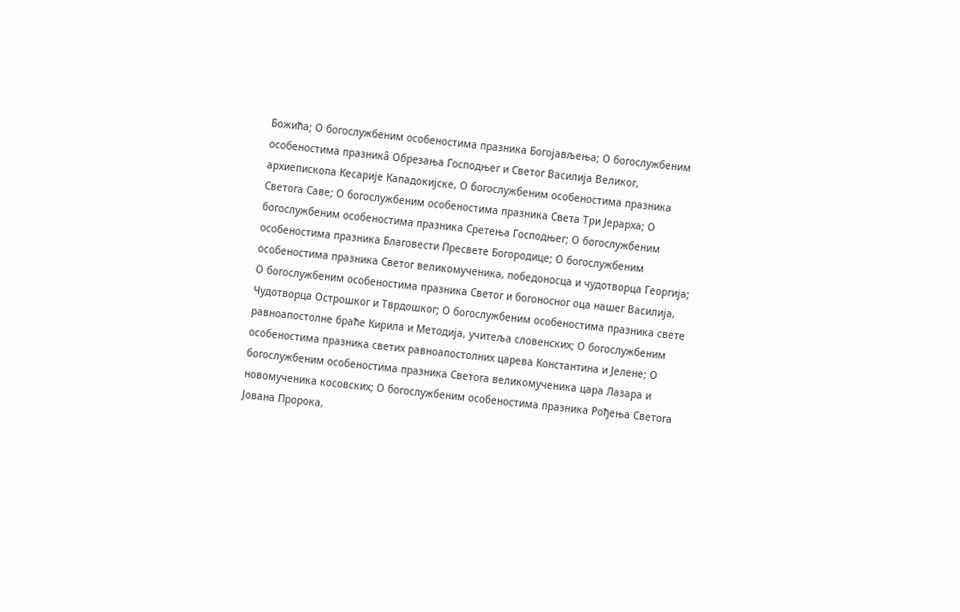Божића; О богослужбеним особеностима празника Богојављења; О богослужбеним особеностима празникâ Обрезања Господњег и Светог Василија Великог, архиепископа Кесарије Кападокијске, О богослужбеним особеностима празника Светога Саве; О богослужбеним особеностима празника Света Три Јерарха; О богослужбеним особеностима празника Сретења Господњег; О богослужбеним особеностима празника Благовести Пресвете Богородице; О богослужбеним особеностима празника Светог великомученика, победоносца и чудотворца Георгија; О богослужбеним особеностима празника Светог и богоносног оца нашег Василија, Чудотворца Острошког и Тврдошког; О богослужбеним особеностима празника свете равноапостолне браће Кирила и Методија, учитеља словенских; О богослужбеним особеностима празника светих равноапостолних царева Константина и Јелене; О богослужбеним особеностима празника Светога великомученика цара Лазара и новомученика косовских; О богослужбеним особеностима празника Рођења Светога Јована Пророка,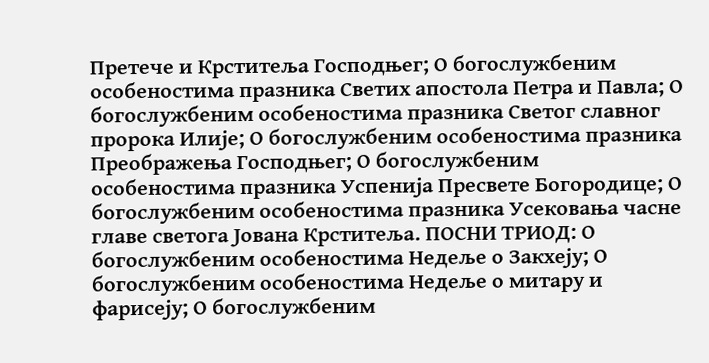Претече и Крститеља Господњег; О богослужбеним особеностима празника Светих апостола Петра и Павла; О богослужбеним особеностима празника Светог славног пророка Илије; О богослужбеним особеностима празника Преображења Господњег; О богослужбеним особеностима празника Успенија Пресвете Богородице; О богослужбеним особеностима празника Усековања часне главе светога Јована Крститеља. ПОСНИ ТРИОД: О богослужбеним особеностима Недеље о Закхеју; О богослужбеним особеностима Недеље о митару и фарисеју; О богослужбеним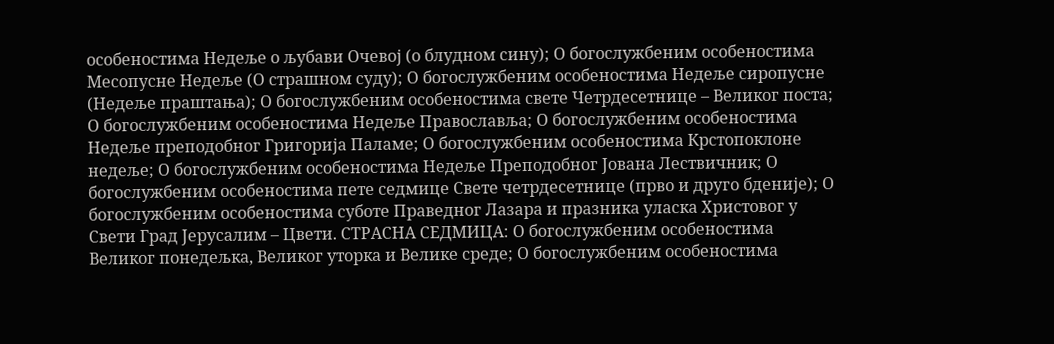особеностима Недеље о љубави Очевој (о блудном сину); О богослужбеним особеностима Месопусне Недеље (О страшном суду); О богослужбеним особеностима Недеље сиропусне (Недеље праштања); О богослужбеним особеностима свете Четрдесетнице – Великог поста; О богослужбеним особеностима Недеље Православља; О богослужбеним особеностима Недеље преподобног Григорија Паламе; О богослужбеним особеностима Крстопоклоне недеље; О богослужбеним особеностима Недеље Преподобног Јована Лествичник; О богослужбеним особеностима пете седмице Свете четрдесетнице (прво и друго бденије); О богослужбеним особеностима суботе Праведног Лазара и празника уласка Христовог у Свети Град Јерусалим – Цвети. СТРАСНА СЕДМИЦА: О богослужбеним особеностима Великог понедељка, Великог уторка и Велике среде; О богослужбеним особеностима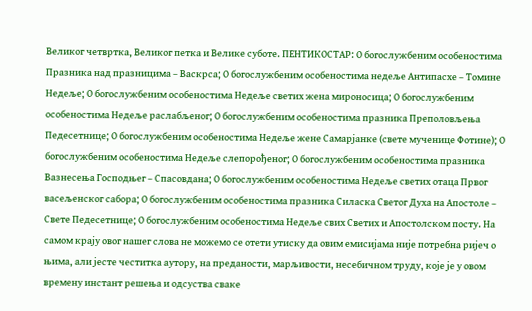Великог четвртка, Великог петка и Велике суботе. ПЕНТИКОСТАР: О богослужбеним особеностима Празника над празницима – Васкрса; О богослужбеним особеностима недеље Антипасхе – Томине Недеље; О богослужбеним особеностима Недеље светих жена мироносица; О богослужбеним особеностима Недеље раслабљеног; О богослужбеним особеностима празника Преполовљења Педесетнице; О богослужбеним особеностима Недеље жене Самарјaнке (свете мученице Фотине); О богослужбеним особеностима Недеље слепорођеног; О богослужбеним особеностима празника Вазнесења Господњег – Спасовдана; О богослужбеним особеностима Недеље светих отаца Првог васељенског сабора; О богослужбеним особеностима празника Силаска Светог Духа на Апостоле – Свете Педесетнице; О богослужбеним особеностима Недеље свих Светих и Апостолском посту. На самом крају овог нашег слова не можемо се отети утиску да овим емисијама није потребна ријеч о њима, али јесте честитка аутору, на преданости, марљивости, несебичном труду, које је у овом времену инстант решења и одсуства сваке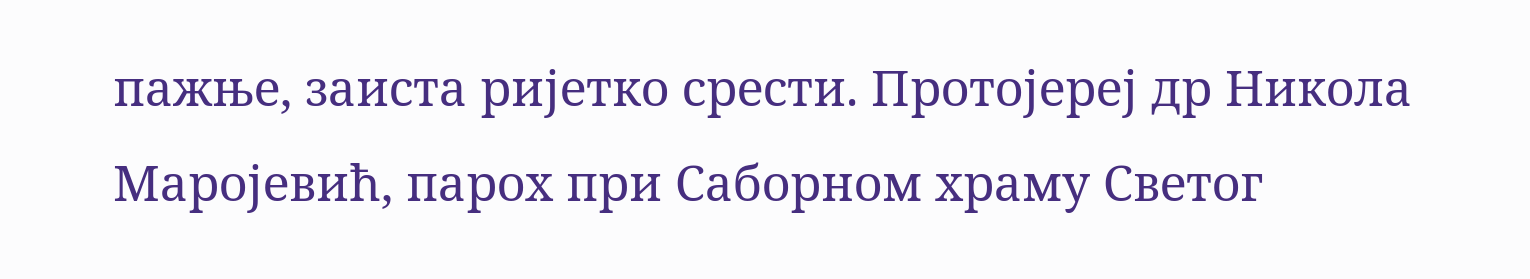пажње, заиста ријетко срести. Протојереј др Никола Маројевић, парох при Саборном храму Светог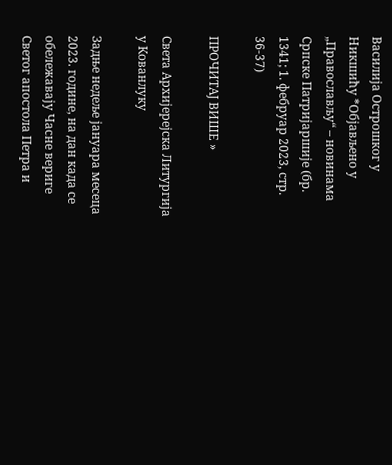Василија Острошког у Никшићу *Објављено у „Православљу“ – новинама Српске Патријаршије (бр. 1341; 1. фебруар 2023, стр. 36-37)

ПРОЧИТАЈ ВИШЕ »

Света Архијерејска Литургија у Кованлуку

Задње недеље јануара месеца 2023. године, на дан када се обележавају Часне вериге Светог апостола Петра и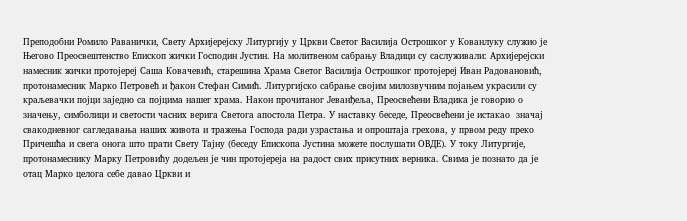Преподобни Ромило Раванички, Свету Архијерејску Литургију у Цркви Светог Василија Острошког у Кованлуку служио је Његово Преосвештенство Епископ жички Господин Јустин. На молитвеном сабрању Владици су саслуживали: Архијерејски намесник жички протојереј Саша Ковачевић, старешина Храма Светог Василија Острошког протојереј Иван Радовановић, протонамесник Марко Петровећ и ђакон Стефан Симић. Литургијско сабрање својим милозвучним појањем украсили су краљевачки појци заједно са појцима нашег храма. Након прочитаног Јеванђеља, Преосвећени Владика је говорио о значењу, симболици и светости часних верига Светога апостола Петра. У наставку беседе, Преосвећени је истакао  значај свакодневног сагледавања наших живота и тражења Господа ради узрастања и опроштаја грехова, у првом реду преко Причешћа и свега онога што прати Свету Тајну (беседу Епископа Јустина можете послушати ОВДЕ). У току Литургије, протонамеснику Марку Петровићу додељен је чин протојереја на радост свих присутних верника. Свима је познато да је отац Марко целога себе давао Цркви и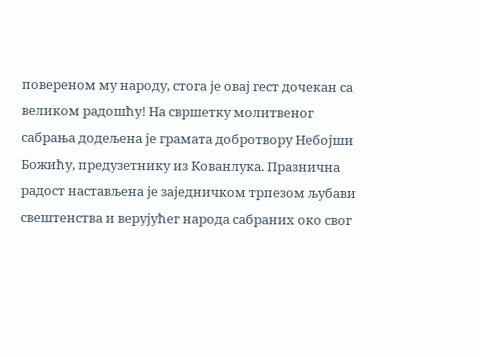повереном му народу, стога је овај гест дочекан са великом радошћу! На свршетку молитвеног сабрања додељена је грамата добротвору Небојши Божићу, предузетнику из Кованлука. Празнична радост настављена је заједничком трпезом љубави свештенства и верујућег народа сабраних око свог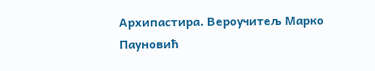Архипастира. Вероучитељ Марко Пауновић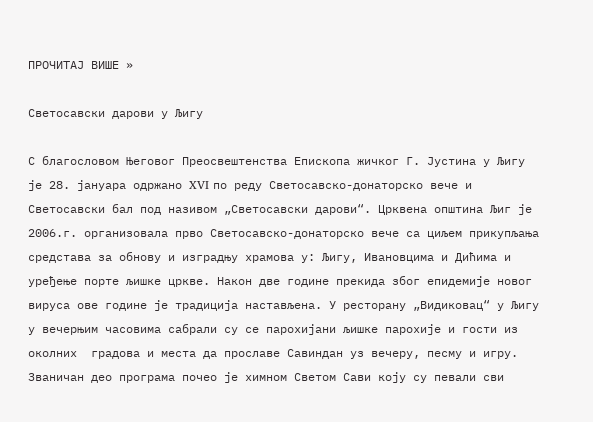ПРОЧИТАЈ ВИШЕ »

Светосавски дарови у Љигу

С благословом Његовог Преосвештенства Епископа жичког Г. Јустина у Љигу је 28. јануара одржано XVI по реду Светосавско-донаторско вече и Светосавски бал под називом „Светосавски дарови“. Црквена општина Љиг је 2006.г. организовала прво Светосавско-донаторско вече са циљем прикупљања средстава за обнову и изградњу храмова у: Љигу, Ивановцима и Дићима и уређење порте љишке цркве. Након две године прекида због епидемије новог вируса ове године је традиција настављена. У ресторану „Видиковац“ у Љигу у вечерњим часовима сабрали су се парохијани љишке парохије и гости из околних  градова и места да прославе Савиндан уз вечеру, песму и игру. Званичан део програма почео је химном Светом Сави коју су певали сви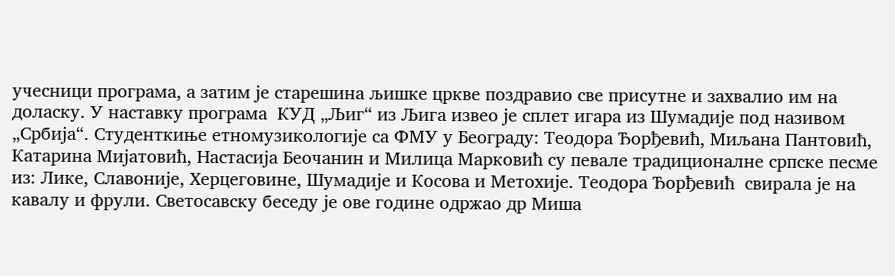учесници програма, а затим је старешина љишке цркве поздравио све присутне и захвалио им на доласку. У наставку програма  КУД „Љиг“ из Љига извео је сплет игара из Шумадије под називом „Србија“. Студенткиње етномузикологије са ФМУ у Београду: Теодора Ђорђевић, Миљана Пантовић, Катарина Мијатовић, Настасија Беочанин и Милица Марковић су певале традиционалне српске песме из: Лике, Славоније, Херцеговине, Шумадије и Косова и Метохије. Теодора Ђорђевић  свирала је на кавалу и фрули. Светосавску беседу је ове године одржао др Миша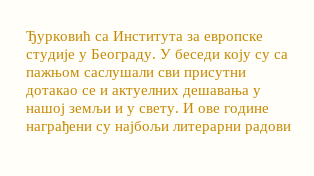Ђурковић са Института за европске студије у Београду. У беседи коју су са пажњом саслушали сви присутни дотакао се и актуелних дешавања у нашој земљи и у свету. И ове године награђени су најбољи литерарни радови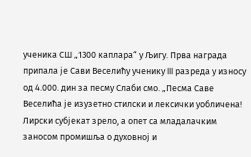ученика СШ „1300 каплара“ у Љигу. Прва награда припала је Сави Веселићу ученику III разреда у износу од 4.000. дин за песму Слаби смо. „Песма Саве Веселића је изузетно стилски и лексички уобличена! Лирски субјекат зрело, а опет са младалачким заносом промишља о духовној и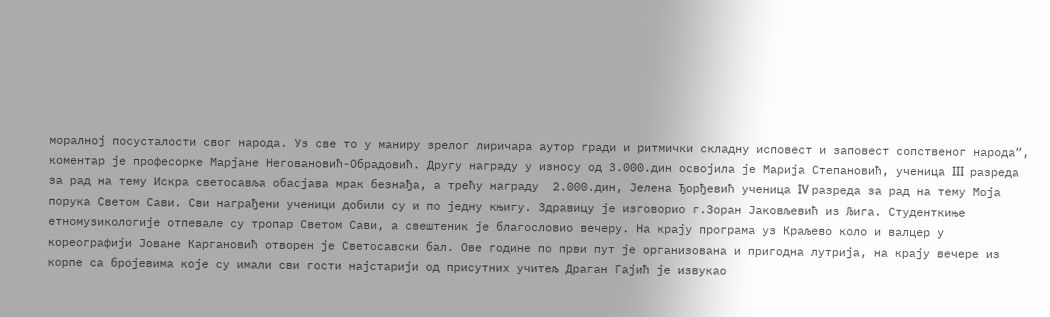моралној посусталости свог народа. Уз све то у маниру зрелог лиричара аутор гради и ритмички складну исповест и заповест сопственог народа“, коментар је професорке Марјане Неговановић-Обрадовић. Другу награду у износу од 3.000.дин освојила је Марија Степановић, ученица III  разреда за рад на тему Искра светосавља обасјава мрак безнађа, а трећу награду  2.000.дин, Јелена Ђорђевић ученица IV разреда за рад на тему Моја порука Светом Сави. Сви награђени ученици добили су и по једну књигу. Здравицу је изговорио г.Зоран Јаковљевић из Љига. Студенткиње етномузикологије отпевале су тропар Светом Сави, а свештеник је благословио вечеру. На крају програма уз Краљево коло и валцер у кореографији Јоване Каргановић отворен је Светосавски бал. Ове године по први пут је организована и пригодна лутрија, на крају вечере из корпе са бројевима које су имали сви гости најстарији од присутних учитељ Драган Гајић је извукао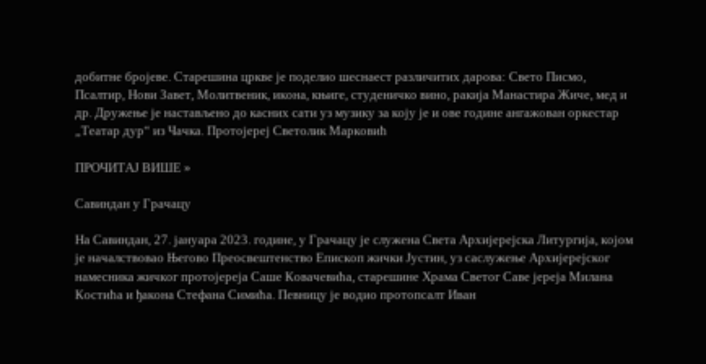добитне бројеве. Старешина цркве је поделио шеснаест различитих дарова: Свето Писмо, Псалтир, Нови Завет, Молитвеник, икона, књиге, студеничко вино, ракија Манастира Жиче, мед и др. Дружење је настављено до касних сати уз музику за коју је и ове године ангажован оркестар „Театар дур“ из Чачка. Протојереј Светолик Марковић

ПРОЧИТАЈ ВИШЕ »

Савиндан у Грачацу

На Савиндан, 27. јануара 2023. године, у Грачацу је служена Света Архијерејска Литургија, којом је началствовао Његово Преосвештенство Епископ жички Јустин, уз саслужење Архијерејског намесника жичког протојереја Саше Ковачевића, старешине Храма Светог Саве јереја Милана Костића и ђакона Стефана Симића. Певницу је водио протопсалт Иван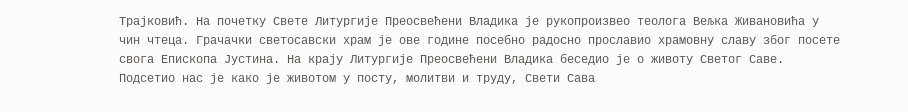Трајковић. На почетку Свете Литургије Преосвећени Владика је рукопроизвео теолога Вељка Живановића у чин чтеца. Грачачки светосавски храм је ове године посебно радосно прославио храмовну славу због посете свога Епископа Јустина. На крају Литургије Преосвећени Владика беседио је о животу Светог Саве. Подсетио нас је како је животом у посту, молитви и труду, Свети Сава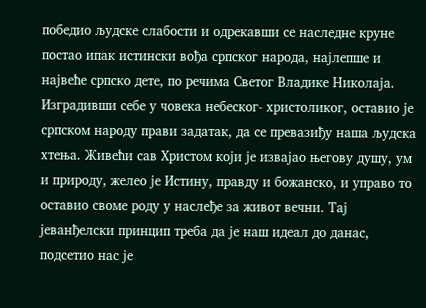победио људске слабости и одрекавши се наследне круне постао ипак истински вођа српског народа, најлепше и највеће српско дете, по речима Светог Владике Николаја. Изградивши себе у човека небеског- христоликог, оставио је српском народу прави задатак, да се превазиђу наша људска хтења. Живећи сав Христом који је извајао његову душу, ум и природу, желео је Истину, правду и божанско, и управо то оставио своме роду у наслеђе за живот вечни. Тај јеванђелски принцип треба да је наш идеал до данас, подсетио нас је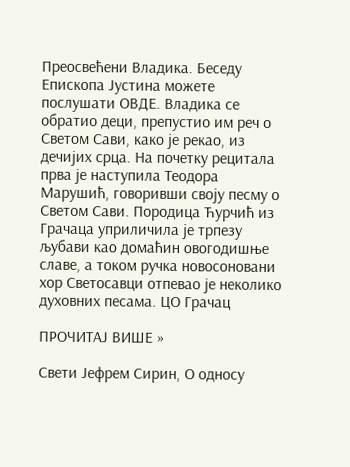Преосвећени Владика. Беседу Епископа Јустина можете послушати ОВДЕ. Владика се обратио деци, препустио им реч о Светом Сави, како је рекао, из дечијих срца. На почетку рецитала прва је наступила Теодора Марушић, говоривши своју песму о Светом Сави. Породица Ћурчић из Грачаца уприличила је трпезу љубави као домаћин овогодишње славе, а током ручка новосоновани хор Светосавци отпевао је неколико духовних песама. ЦО Грачац

ПРОЧИТАЈ ВИШЕ »

Свети Јефрем Сирин, О односу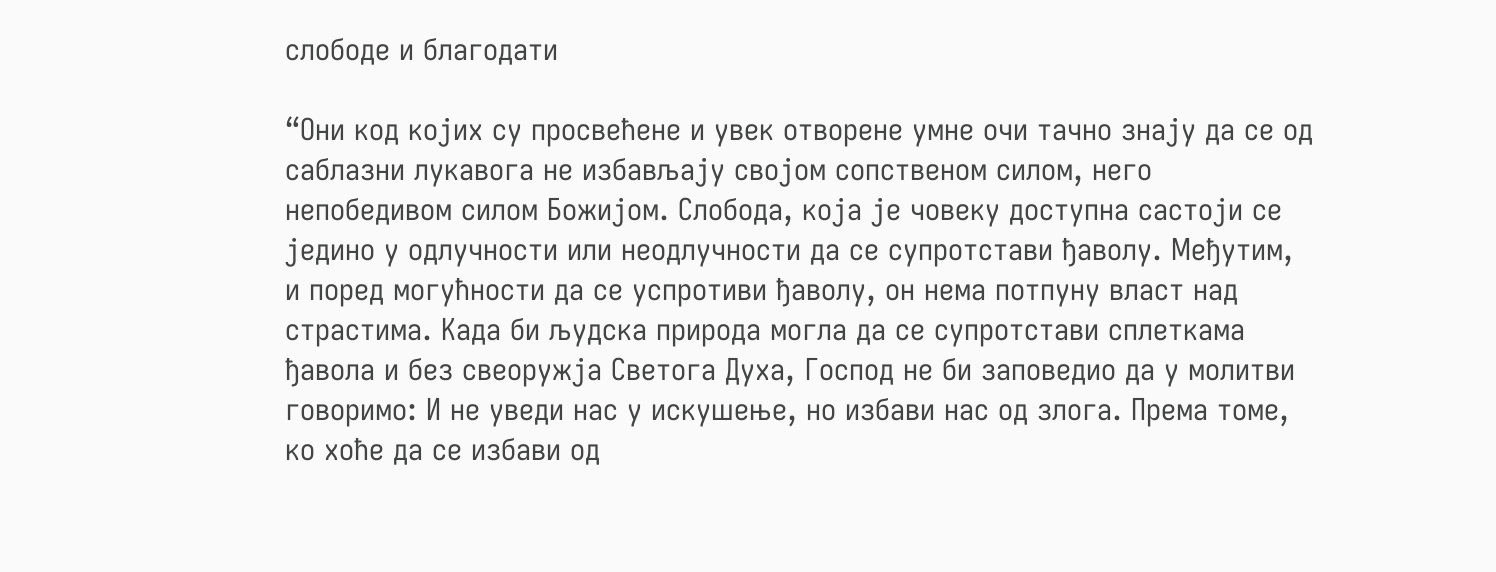слободе и благодати

“Они код којих су просвећене и увек отворене умне очи тачно знају да се од саблазни лукавога не избављају својом сопственом силом, него непобедивом силом Божијом. Слобода, која је човеку доступна састоји се једино у одлучности или неодлучности да се супротстави ђаволу. Међутим, и поред могућности да се успротиви ђаволу, он нема потпуну власт над страстима. Када би људска природа могла да се супротстави сплеткама ђавола и без свеоружја Светога Духа, Господ не би заповедио да у молитви говоримо: И не уведи нас у искушење, но избави нас од злога. Према томе, ко хоће да се избави од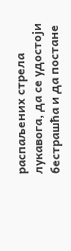распаљених стрела лукавога, да се удостоји бестрашћа и да постане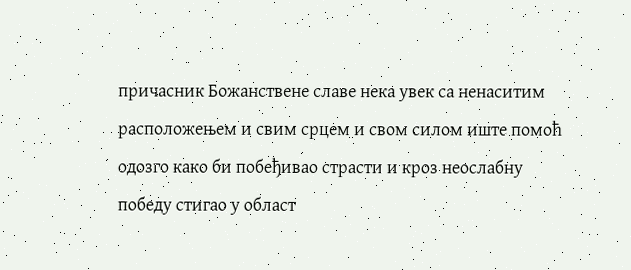причасник Божанствене славе нека увек са ненаситим расположењем и свим срцем и свом силом иште помоћ одозго како би побеђивао страсти и кроз неослабну победу стигао у област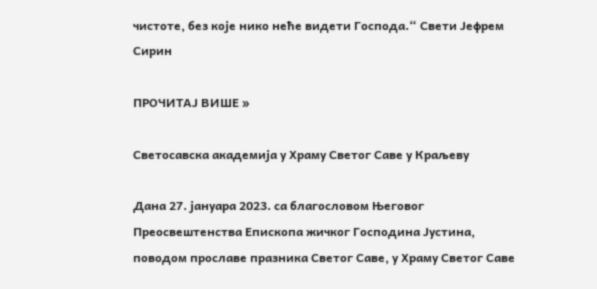чистоте, без које нико неће видети Господа.“ Свети Јефрем Сирин

ПРОЧИТАЈ ВИШЕ »

Светосавска академија у Храму Светог Саве у Краљеву

Дана 27. јануара 2023. са благословом Његовог Преосвештенства Епископа жичког Господина Јустина, поводом прославе празника Светог Саве, у Храму Светог Саве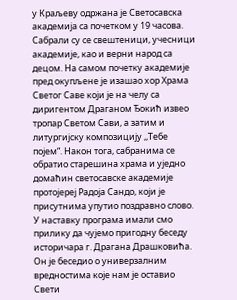у Краљеву одржана је Светосавска академија са почетком у 19 часова. Сабрали су се свештеници, учесници академије, као и верни народ са децом. На самом почетку академије пред окупљене је изашао хор Храма Светог Саве који је на челу са диригентом Драганом Ђокић извео тропар Светом Сави, а затим и литургијску композицију ,,Тебе појем“. Након тога, сабранима се обратио старешина храма и уједно домаћин светосавске академије протојереј Радоја Сандо, који је присутнима упутио поздравно слово. У наставку програма имали смо прилику да чујемо пригодну беседу историчара г. Драгана Драшковића. Он је беседио о универзалним вредностима које нам је оставио Свети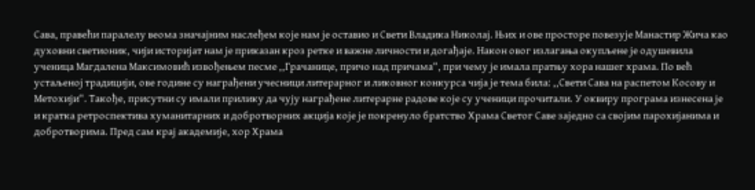Сава, правећи паралелу веома значајним наслеђем које нам је оставио и Свети Владика Николај. Њих и ове просторе повезује Манастир Жича као духовни светионик, чији историјат нам је приказан кроз ретке и важне личности и догађаје. Након овог излагања окупљене је одушевила ученица Магдалена Максимовић извођењем песме ,,Грачанице, причо над причама“, при чему је имала пратњу хора нашег храма. По већ устаљеној традицији, ове године су награђени учесници литерарног и ликовног конкурса чија је тема била: ,,Свети Сава на распетом Косову и Метохији“. Такође, присутни су имали прилику да чују награђене литерарне радове које су ученици прочитали. У оквиру програма изнесена је и кратка ретроспектива хуманитарних и добротворних акција које је покренуло братство Храма Светог Саве заједно са својим парохијанима и добротворима. Пред сам крај академије, хор Храма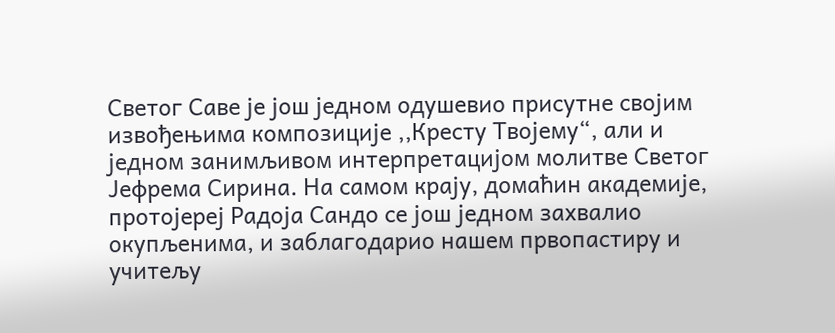Светог Саве је још једном одушевио присутне својим извођењима композиције ,,Кресту Твојему“, али и једном занимљивом интерпретацијом молитве Светог Јефрема Сирина. На самом крају, домаћин академије, протојереј Радоја Сандо се још једном захвалио окупљенима, и заблагодарио нашем првопастиру и учитељу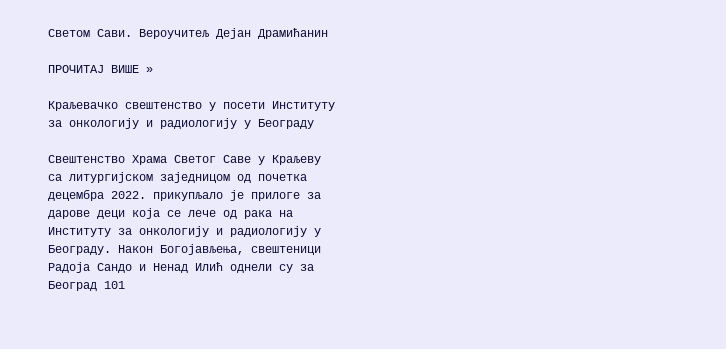Светом Сави. Вероучитељ Дејан Драмићанин

ПРОЧИТАЈ ВИШЕ »

Краљевачко свештенство у посети Институту за онкологију и радиологију у Београду

Свештенство Храма Светог Саве у Краљеву са литургијском заједницом од почетка децембра 2022. прикупљало је прилоге за дарове деци која се лече од рака на Институту за онкологију и радиологију у Београду. Након Богојављења, свештеници Радоја Сандо и Ненад Илић однели су за Београд 101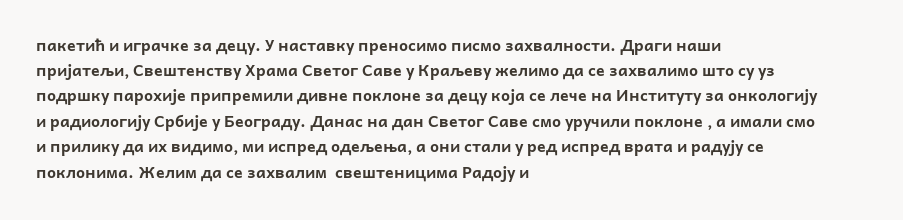пакетић и играчке за децу. У наставку преносимо писмо захвалности. Драги наши пријатељи, Свештенству Храма Светог Саве у Краљеву желимо да се захвалимо што су уз подршку парохије припремили дивне поклоне за децу која се лече на Институту за онкологију и радиологију Србије у Београду. Данас на дан Светог Саве смо уручили поклоне , а имали смо и прилику да их видимо, ми испред одељења, а они стали у ред испред врата и радују се поклонима. Желим да се захвалим  свештеницима Радоју и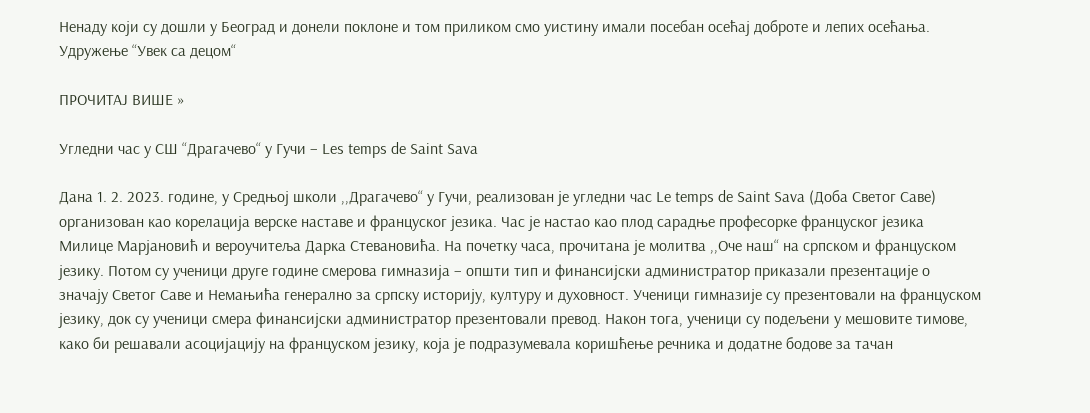Ненаду који су дошли у Београд и донели поклоне и том приликом смо уистину имали посебан осећај доброте и лепих осећања. Удружење “Увек са децом“

ПРОЧИТАЈ ВИШЕ »

Угледни час у СШ “Драгачево“ у Гучи – Les temps de Saint Sava

Дана 1. 2. 2023. године, у Средњој школи ,,Драгачево“ у Гучи, реализован је угледни час Le temps de Saint Sava (Доба Светог Саве) организован као корелација верске наставе и француског језика. Час је настао као плод сарадње професорке француског језика Милице Марјановић и вероучитеља Дарка Стевановића. На почетку часа, прочитана је молитва ,,Оче наш“ на српском и француском језику. Потом су ученици друге године смерова гимназија – општи тип и финансијски администратор приказали презентације о значају Светог Саве и Немањића генерално за српску историју, културу и духовност. Ученици гимназије су презентовали на француском језику, док су ученици смера финансијски администратор презентовали превод. Након тога, ученици су подељени у мешовите тимове, како би решавали асоцијацију на француском језику, која је подразумевала коришћење речника и додатне бодове за тачан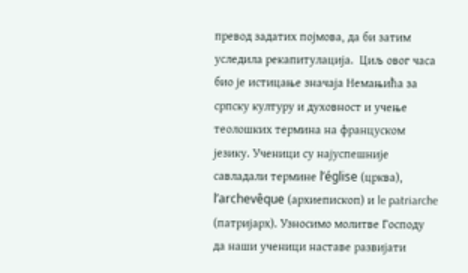превод задатих појмова, да би затим уследила рекапитулација.  Циљ овог часа био је истицање значаја Немањића за српску културу и духовност и учење теолошких термина на француском језику. Ученици су најуспешније савладали термине l’église (црква), l’archevêque (архиепископ) и le patriarche (патријарх). Узносимо молитве Господу да наши ученици наставе развијати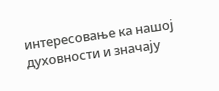интересовање ка нашој духовности и значају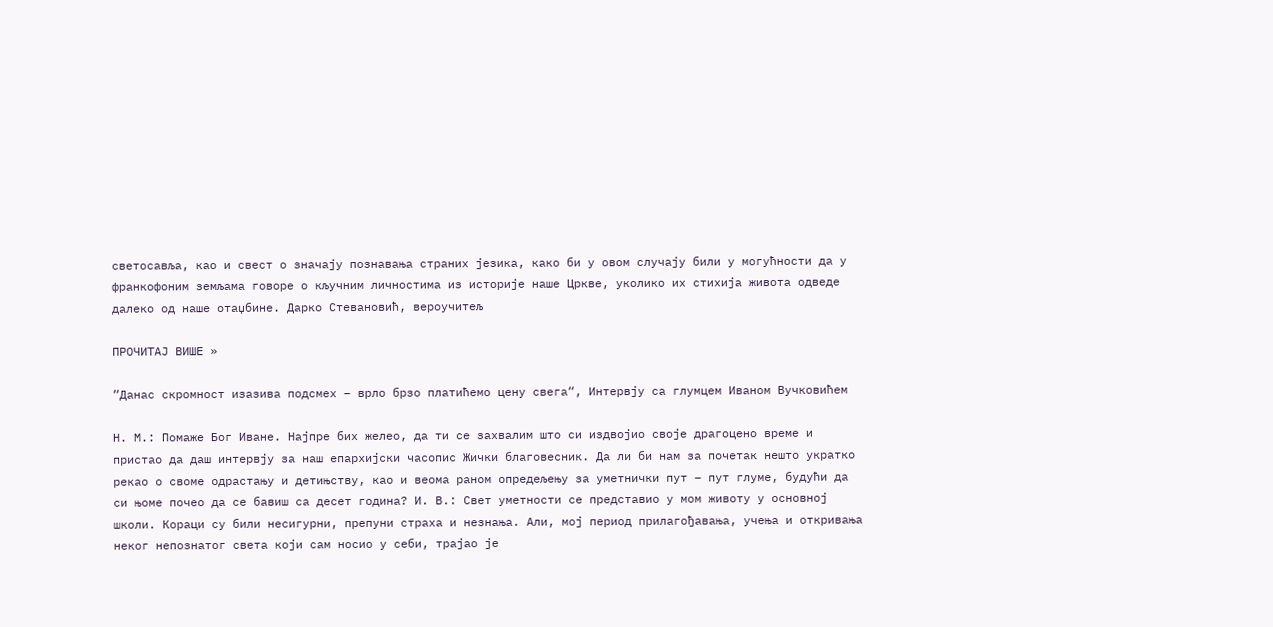светосавља, као и свест о значају познавања страних језика, како би у овом случају били у могућности да у франкофоним земљама говоре о кључним личностима из историје наше Цркве, уколико их стихија живота одведе далеко од наше отаџбине. Дарко Стевановић, вероучитељ

ПРОЧИТАЈ ВИШЕ »

“Данас скромност изазива подсмех – врло брзо платићемо цену свега“, Интервју са глумцем Иваном Вучковићем

Н. М.: Помаже Бог Иване. Најпре бих желео, да ти се захвалим што си издвојио своје драгоцено време и пристао да даш интервју за наш епархијски часопис Жички благовесник. Да ли би нам за почетак нешто укратко рекао о своме одрастању и детињству, као и веома раном опредељењу за уметнички пут – пут глуме, будући да си њоме почео да се бавиш са десет година? И. В.: Свет уметности се представио у мом животу у основној школи. Кораци су били несигурни, препуни страха и незнања. Али, мој период прилагођавања, учења и откривања неког непознатог света који сам носио у себи, трајао је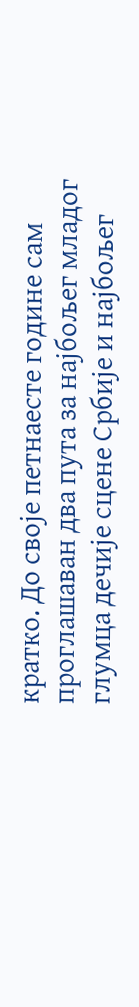кратко. До своје петнаесте године сам проглашаван два пута за најбољег младог глумца дечије сцене Србије и најбољег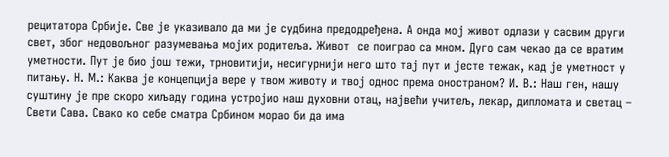рецитатора Србије. Све је указивало да ми је судбина предодређена. А онда мој живот одлази у сасвим други свет, због недовољног разумевања мојих родитеља. Живот  се поиграо са мном. Дуго сам чекао да се вратим уметности. Пут је био још тежи, трновитији, несигурнији него што тај пут и јесте тежак, кад је уметност у питању. Н. М.: Каква је концепција вере у твом животу и твој однос према оностраном? И. В.: Наш ген, нашу суштину је пре скоро хиљаду година устројио наш духовни отац, највећи учитељ, лекар, дипломата и светац – Свети Сава. Свако ко себе сматра Србином морао би да има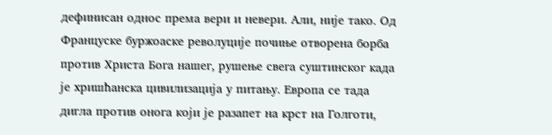дефинисан однос према вери и невери. Али, није тако. Од Француске буржоаске револуције почиње отворена борба против Христа Бога нашег, рушење свега суштинског када је хришћанска цивилизација у питању. Европа се тада дигла против онога који је разапет на крст на Голготи,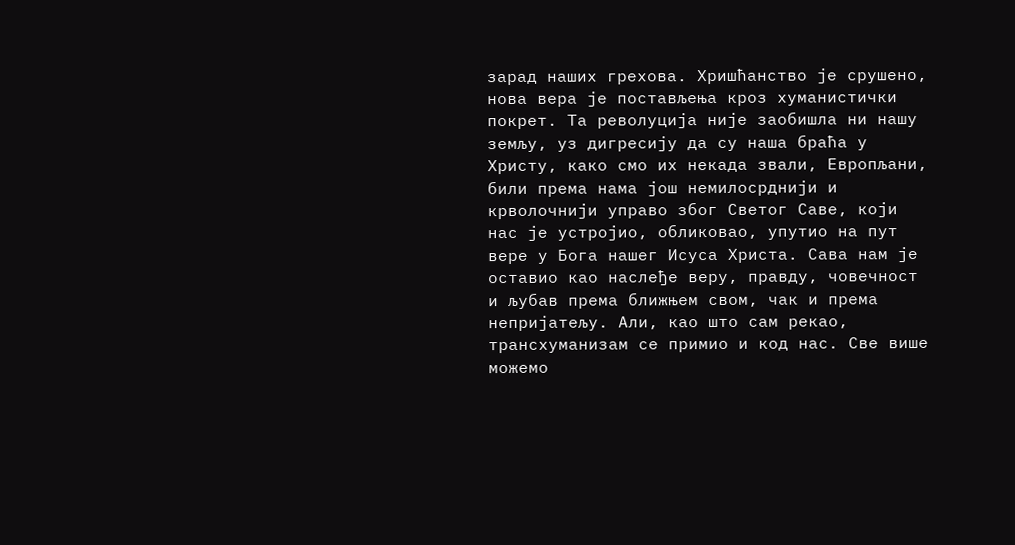зарад наших грехова. Хришћанство је срушено, нова вера је постављења кроз хуманистички покрет. Та револуција није заобишла ни нашу земљу, уз дигресију да су наша браћа у Христу, како смо их некада звали, Европљани, били према нама још немилосрднији и крволочнији управо због Светог Саве, који нас је устројио, обликовао, упутио на пут вере у Бога нашег Исуса Христа. Сава нам је оставио као наслеђе веру, правду, човечност и љубав према ближњем свом, чак и према непријатељу. Али, као што сам рекао, трансхуманизам се примио и код нас. Све више можемо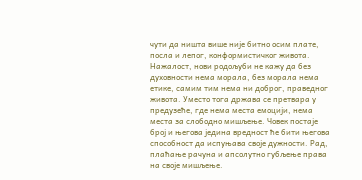чути да ништа више није битно осим плате, посла и лепог, конформистичког живота. Нажалост, нови родољуби не кажу да без духовности нема морала, без морала нема етике, самим тим нема ни доброг, праведног живота. Уместо тога држава се претвара у предузеће, где нема места емоцији, нема места за слободно мишљење. Човек постаје број и његова једина вредност ће бити његова способност да испуњава своје дужности. Рад, плаћање рачуна и апсолутно губљење права на своје мишљење.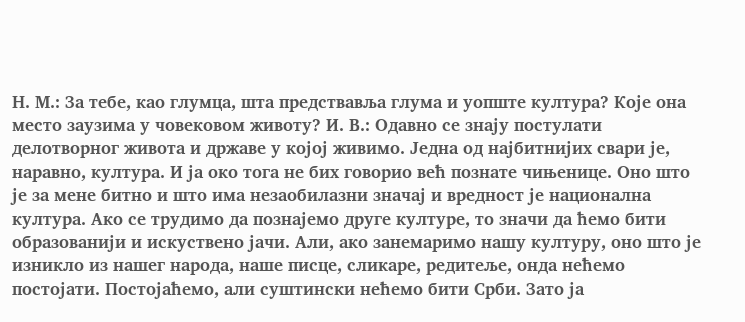Н. М.: За тебе, као глумца, шта предствавља глума и уопште култура? Које она место заузима у човековом животу? И. В.: Одавно се знају постулати делотворног живота и државе у којој живимо. Једна од најбитнијих свари је, наравно, култура. И ја око тога не бих говорио већ познате чињенице. Оно што је за мене битно и што има незаобилазни значај и вредност је национална култура. Ако се трудимо да познајемо друге културе, то значи да ћемо бити образованији и искуствено јачи. Али, ако занемаримо нашу културу, оно што је изникло из нашег народа, наше писце, сликаре, редитеље, онда нећемо постојати. Постојаћемо, али суштински нећемо бити Срби. Зато ја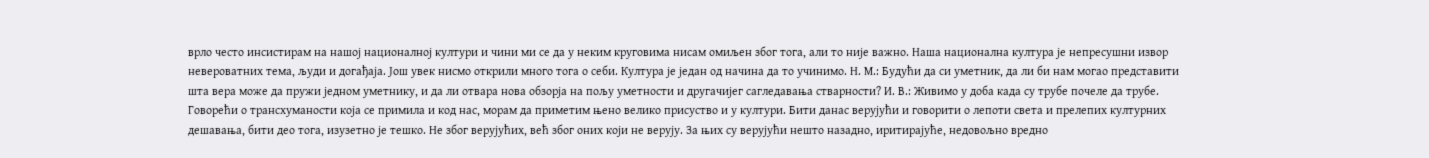врло често инсистирам на нашој националној култури и чини ми се да у неким круговима нисам омиљен због тога, али то није важно. Наша национална култура је непресушни извор невероватних тема, људи и догађаја. Још увек нисмо открили много тога о себи. Култура је један од начина да то учинимо. Н. М.: Будући да си уметник, да ли би нам могао представити шта вера може да пружи једном уметнику, и да ли отвара нова обзорја на пољу уметности и другачијег сагледавања стварности? И. В.: Живимо у доба када су трубе почеле да трубе. Говорећи о трансхуманости која се примила и код нас, морам да приметим њено велико присуство и у култури. Бити данас верујући и говорити о лепоти света и прелепих културних дешавања, бити део тога, изузетно је тешко. Не због верујућих, већ због оних који не верују. За њих су верујући нешто назадно, иритирајуће, недовољно вредно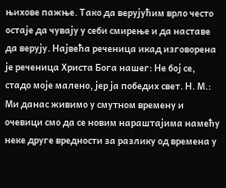њихове пажње. Тако да верујућим врло често остаје да чувају у себи смирење и да наставе да верују. Највећа реченица икад изговорена је реченица Христа Бога нашег: Не бој се, стадо моје малено, јер ја победих свет. Н. М.: Ми данас живимо у смутном времену и очевици смо да се новим нараштајима намећу неке друге вредности за разлику од времена у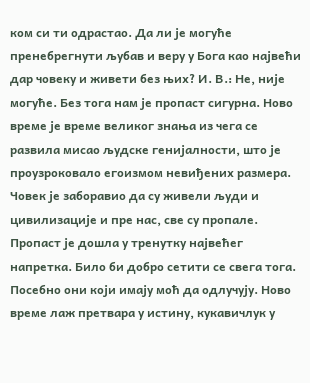ком си ти одрастао. Да ли је могуће пренебрегнути љубав и веру у Бога као највећи дар човеку и живети без њих? И. В.: Не, није могуће. Без тога нам је пропаст сигурна. Ново време је време великог знања из чега се развила мисао људске генијалности, што је проузроковало егоизмом невиђених размера. Човек је заборавио да су живели људи и цивилизације и пре нас, све су пропале. Пропаст је дошла у тренутку највећег напретка. Било би добро сетити се свега тога. Посебно они који имају моћ да одлучују. Ново време лаж претвара у истину, кукавичлук у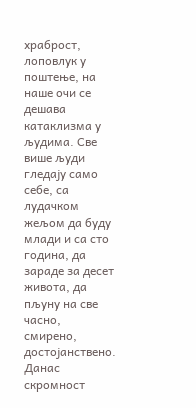храброст, лоповлук у поштење, на наше очи се дешава катаклизма у људима. Све више људи гледају само себе, са лудачком жељом да буду млади и са сто година, да зараде за десет живота, да пљуну на све часно, смирено, достојанствено. Данас скромност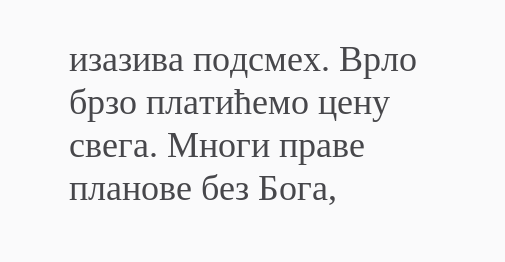изазива подсмех. Врло брзо платићемо цену свега. Многи праве планове без Бога,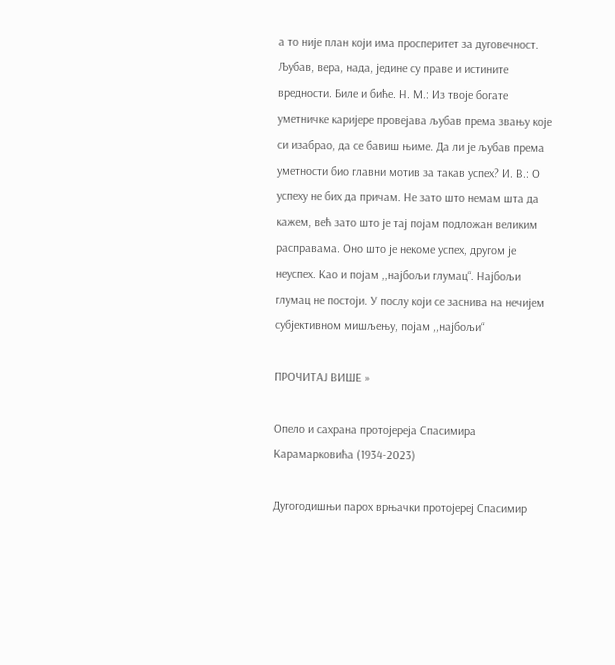а то није план који има просперитет за дуговечност. Љубав, вера, нада, једине су праве и истините вредности. Биле и биће. Н. М.: Из твоје богате уметничке каријере провејава љубав према звању које си изабрао, да се бавиш њиме. Да ли је љубав према уметности био главни мотив за такав успех? И. В.: О успеху не бих да причам. Не зато што немам шта да кажем, већ зато што је тај појам подложан великим расправама. Оно што је некоме успех, другом је неуспех. Као и појам ,,најбољи глумац“. Најбољи глумац не постоји. У послу који се заснива на нечијем субјективном мишљењу, појам ,,најбољи“

ПРОЧИТАЈ ВИШЕ »

Опело и сахрана протојереја Спасимира Карамарковића (1934-2023)

Дугогодишњи парох врњачки протојереј Спасимир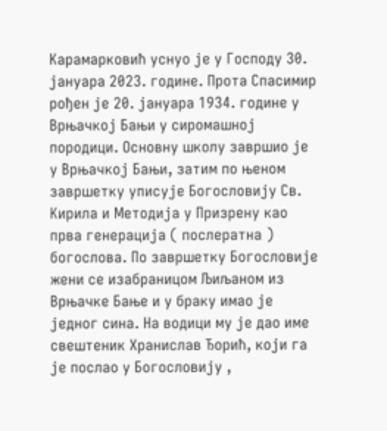Карамарковић уснуо је у Господу 30. јануара 2023. године. Прота Спасимир рођен је 20. јануара 1934. године у Врњачкој Бањи у сиромашној породици. Основну школу завршио је у Врњачкој Бањи, затим по њеном завршетку уписује Богословију Св. Кирила и Методија у Призрену као прва генерација ( послератна ) богослова. По завршетку Богословије жени се изабраницом Љиљаном из Врњачке Бање и у браку имао је једног сина. На водици му је дао име свештеник Хранислав Ђорић, који га је послао у Богословију ,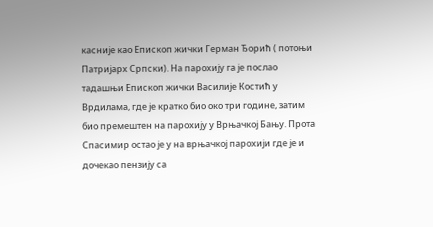касније као Епископ жички Герман Ђорић ( потоњи Патријарх Српски). На парохију га је послао тадашњи Епископ жички Василије Костић у Врдилама, где је кратко био око три године, затим био премештен на парохију у Врњачкој Бању. Прота Спасимир остао је у на врњачкој парохији где је и дочекао пензију са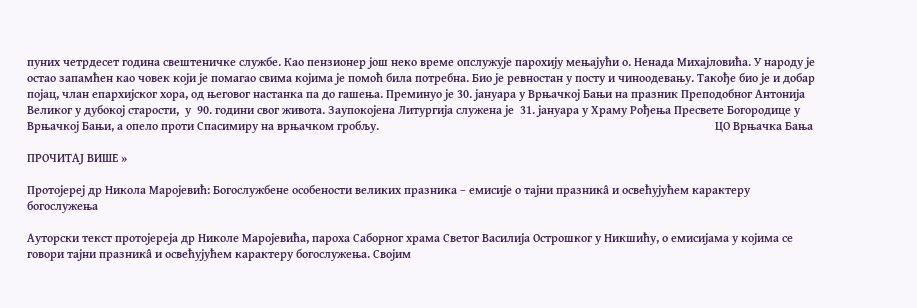пуних четрдесет година свештеничке службе. Као пензионер још неко време опслужује парохију мењајући о. Ненада Михајловића. У народу је остао запамћен као човек који је помагао свима којима је помоћ била потребна. Био је ревностан у посту и чиноодевању. Такође био је и добар појац, члан епархијског хора, од његовог настанка па до гашења. Преминуо је 30. јануара у Врњачкој Бањи на празник Преподобног Антонија Великог у дубокој старости,  у  90. години свог живота. Заупокојена Литургија служена је  31. јануара у Храму Рођења Пресвете Богородице у Врњачкој Бањи, а опело проти Спасимиру на врњачком гробљу.                                                                                                                ЦО Врњачка Бања

ПРОЧИТАЈ ВИШЕ »

Протојереј др Никола Маројевић: Богослужбене особености великих празника – емисије о тајни празникâ и освећујућем карактеру богослужења

Ауторски текст протојереја др Николе Маројевића, пароха Саборног храма Светог Василија Острошког у Никшићу, о емисијама у којима се говори тајни празникâ и освећујућем карактеру богослужења. Својим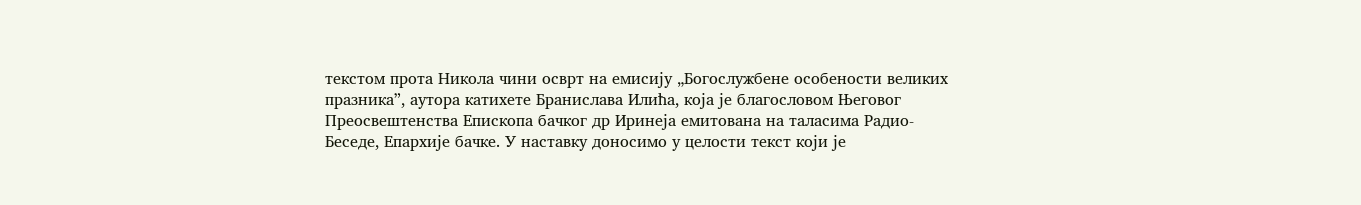текстом прота Никола чини осврт на емисију „Богослужбене особености великих празникаˮ, аутора катихете Бранислава Илића, која је благословом Његовог Преосвештенства Епископа бачког др Иринеја емитована на таласима Радио-Беседе, Епархије бачке. У наставку доносимо у целости текст који је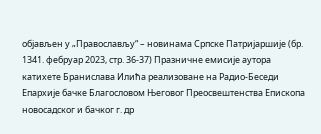објављен у „Православљу“ – новинама Српске Патријаршије (бр. 1341. фебруар 2023, стр. 36-37) Празничне емисије аутора катихете Бранислава Илића реализоване на Радио-Беседи Епархије бачке Благословом Његовог Преосвештенства Епископа новосадског и бачког г. др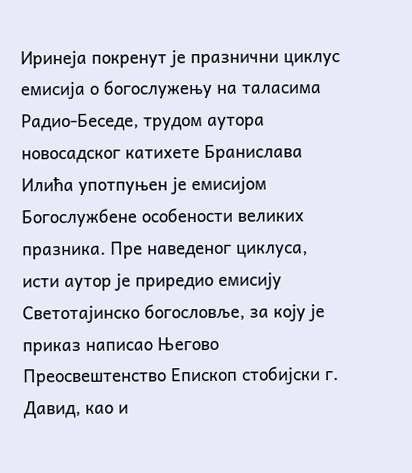Иринеја покренут је празнични циклус емисија о богослужењу на таласима Радио-Беседе, трудом аутора новосадског катихете Бранислава Илића употпуњен је емисијом Богослужбене особености великих празника. Пре наведеног циклуса, исти аутор је приредио емисију Светотајинско богословље, за коју је приказ написао Његово Преосвештенство Епископ стобијски г. Давид, као и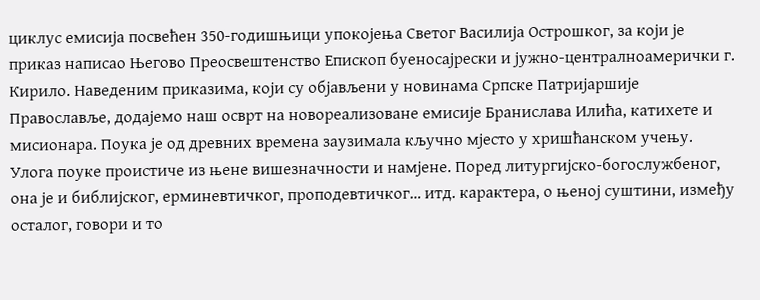циклус емисија посвећен 350-годишњици упокојења Светог Василија Острошког, за који је приказ написао Његово Преосвештенство Епископ буеносајрески и јужно-централноамерички г. Кирило. Наведеним приказима, који су објављени у новинама Српске Патријаршије Православље, додајемо наш осврт на новореализоване емисије Бранислава Илића, катихете и мисионара. Поука је од древних времена заузимала кључно мјесто у хришћанском учењу. Улога поуке проистиче из њене вишезначности и намјене. Поред литургијско-богослужбеног, она је и библијског, ерминевтичког, проподевтичког… итд. карактера, о њеној суштини, између осталог, говори и то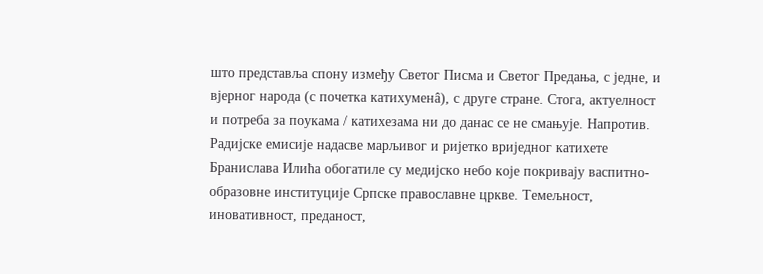што представља спону између Светог Писма и Светог Предања, с једне, и вјерног народа (с почетка катихуменâ), с друге стране. Стога, актуелност и потреба за поукама / катихезама ни до данас се не смањује. Напротив. Радијске емисије надасве марљивог и ријетко вриједног катихете Бранислава Илића обогатиле су медијско небо које покривају васпитно-образовне институције Српске православне цркве. Темељност, иновативност, преданост,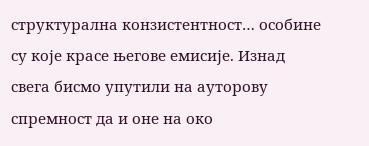структурална конзистентност… особине су које красе његове емисије. Изнад свега бисмо упутили на ауторову спремност да и оне на око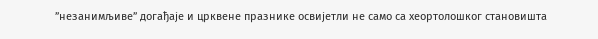”незанимљиве” догађаје и црквене празнике освијетли не само са хеортолошког становишта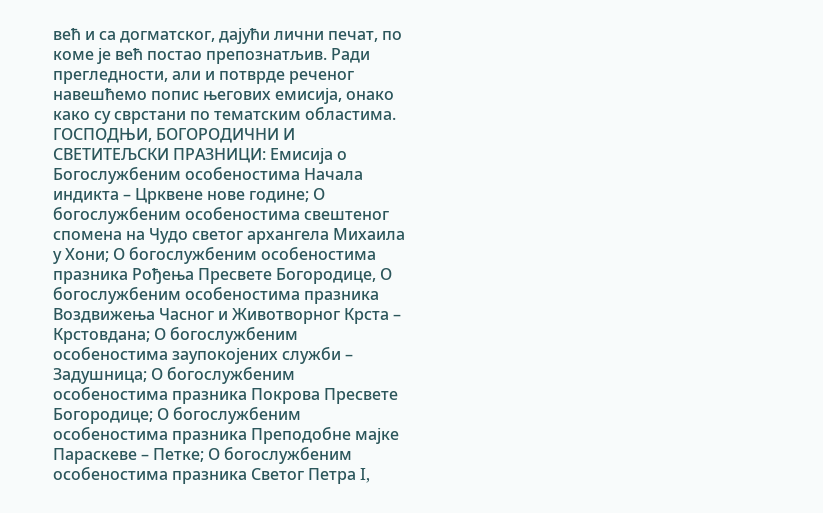већ и са догматског, дајући лични печат, по коме је већ постао препознатљив. Ради прегледности, али и потврде реченог навешћемо попис његових емисија, онако како су сврстани по тематским областима. ГОСПОДЊИ, БОГОРОДИЧНИ И СВЕТИТЕЉСКИ ПРАЗНИЦИ: Емисија о Богослужбеним особеностима Начала индикта – Црквене нове године; О богослужбеним особеностима свештеног спомена на Чудо светог архангела Михаила у Хони; О богослужбеним особеностима празника Рођења Пресвете Богородице, О богослужбеним особеностима празника Воздвижења Часног и Животворног Крста – Крстовдана; О богослужбеним особеностима заупокојених служби – Задушница; О богослужбеним особеностима празника Покрова Пресвете Богородице; О богослужбеним особеностима празника Преподобне мајке Параскеве – Петке; О богослужбеним особеностима празника Светог Петра I,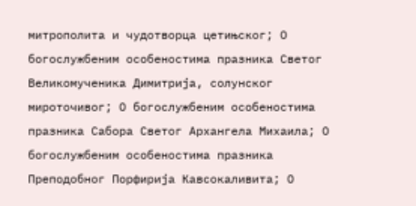митрополита и чудотворца цетињског; О богослужбеним особеностима празника Светог Великомученика Димитрија, солунског мироточивог; О богослужбеним особеностима празника Сабора Светог Архангела Михаила; О богослужбеним особеностима празника Преподобног Порфирија Кавсокаливита; О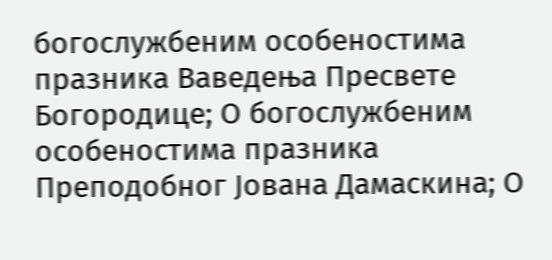богослужбеним особеностима празника Ваведења Пресвете Богородице; О богослужбеним особеностима празника Преподобног Јована Дамаскина; О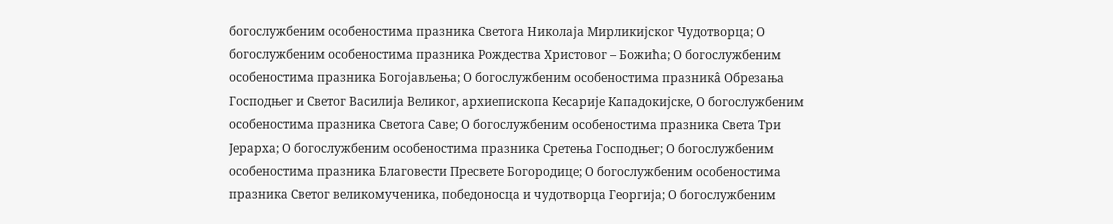богослужбеним особеностима празника Светога Николаја Мирликијског Чудотворца; О богослужбеним особеностима празника Рождества Христовог – Божића; О богослужбеним особеностима празника Богојављења; О богослужбеним особеностима празникâ Обрезања Господњег и Светог Василија Великог, архиепископа Кесарије Кападокијске, О богослужбеним особеностима празника Светога Саве; О богослужбеним особеностима празника Света Три Јерарха; О богослужбеним особеностима празника Сретења Господњег; О богослужбеним особеностима празника Благовести Пресвете Богородице; О богослужбеним особеностима празника Светог великомученика, победоносца и чудотворца Георгија; О богослужбеним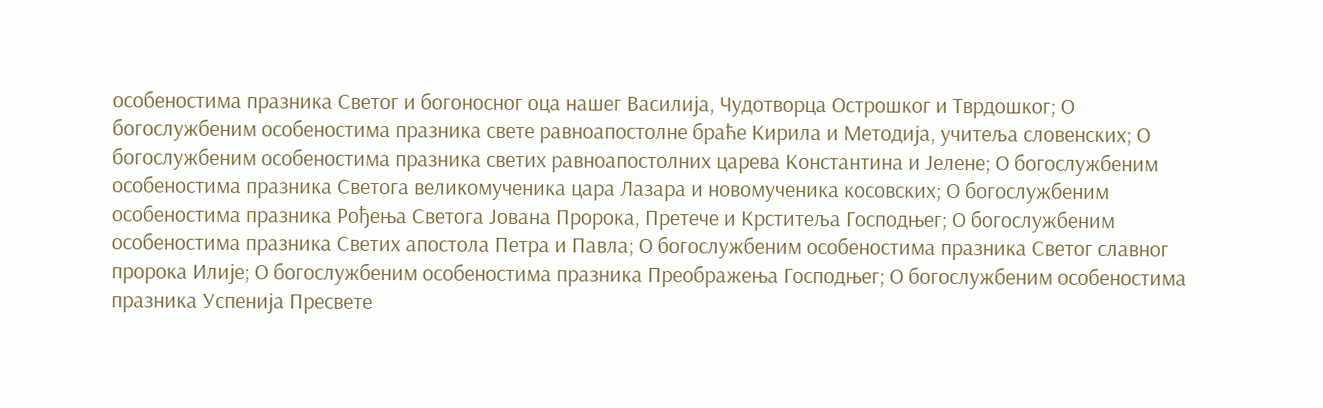особеностима празника Светог и богоносног оца нашег Василија, Чудотворца Острошког и Тврдошког; О богослужбеним особеностима празника свете равноапостолне браће Кирила и Методија, учитеља словенских; О богослужбеним особеностима празника светих равноапостолних царева Константина и Јелене; О богослужбеним особеностима празника Светога великомученика цара Лазара и новомученика косовских; О богослужбеним особеностима празника Рођења Светога Јована Пророка, Претече и Крститеља Господњег; О богослужбеним особеностима празника Светих апостола Петра и Павла; О богослужбеним особеностима празника Светог славног пророка Илије; О богослужбеним особеностима празника Преображења Господњег; О богослужбеним особеностима празника Успенија Пресвете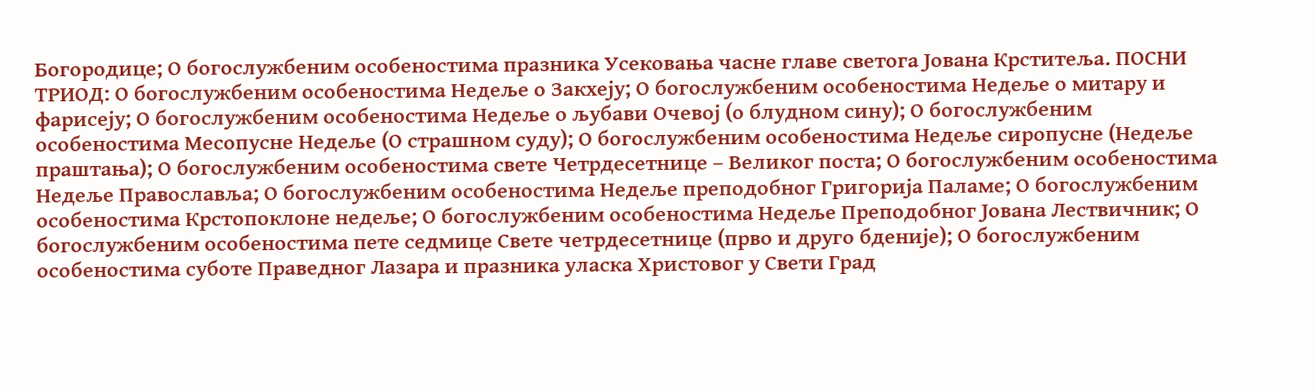Богородице; О богослужбеним особеностима празника Усековања часне главе светога Јована Крститеља. ПОСНИ ТРИОД: О богослужбеним особеностима Недеље о Закхеју; О богослужбеним особеностима Недеље о митару и фарисеју; О богослужбеним особеностима Недеље о љубави Очевој (о блудном сину); О богослужбеним особеностима Месопусне Недеље (О страшном суду); О богослужбеним особеностима Недеље сиропусне (Недеље праштања); О богослужбеним особеностима свете Четрдесетнице – Великог поста; О богослужбеним особеностима Недеље Православља; О богослужбеним особеностима Недеље преподобног Григорија Паламе; О богослужбеним особеностима Крстопоклоне недеље; О богослужбеним особеностима Недеље Преподобног Јована Лествичник; О богослужбеним особеностима пете седмице Свете четрдесетнице (прво и друго бденије); О богослужбеним особеностима суботе Праведног Лазара и празника уласка Христовог у Свети Град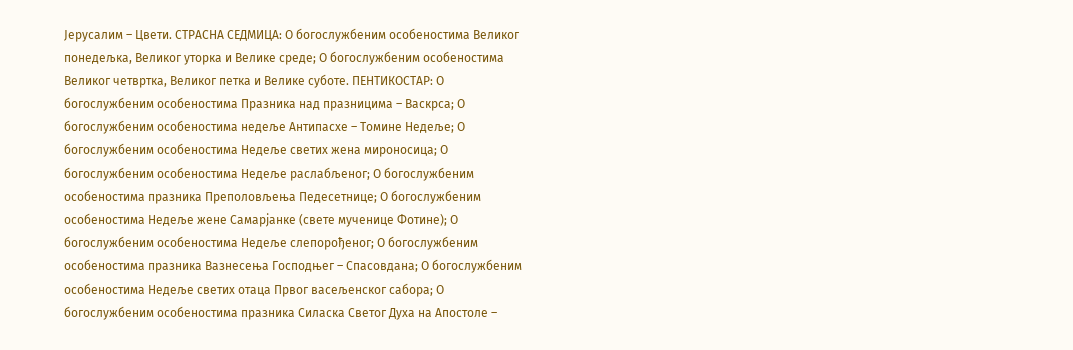Јерусалим – Цвети. СТРАСНА СЕДМИЦА: О богослужбеним особеностима Великог понедељка, Великог уторка и Велике среде; О богослужбеним особеностима Великог четвртка, Великог петка и Велике суботе. ПЕНТИКОСТАР: О богослужбеним особеностима Празника над празницима – Васкрса; О богослужбеним особеностима недеље Антипасхе – Томине Недеље; О богослужбеним особеностима Недеље светих жена мироносица; О богослужбеним особеностима Недеље раслабљеног; О богослужбеним особеностима празника Преполовљења Педесетнице; О богослужбеним особеностима Недеље жене Самарјaнке (свете мученице Фотине); О богослужбеним особеностима Недеље слепорођеног; О богослужбеним особеностима празника Вазнесења Господњег – Спасовдана; О богослужбеним особеностима Недеље светих отаца Првог васељенског сабора; О богослужбеним особеностима празника Силаска Светог Духа на Апостоле –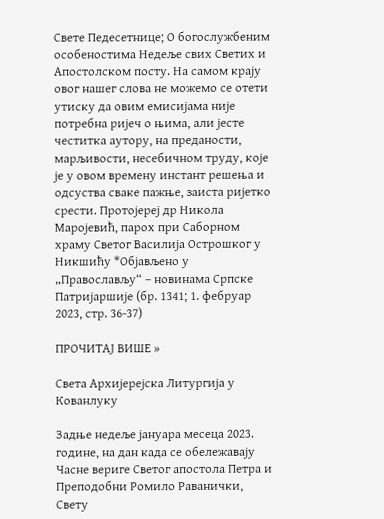Свете Педесетнице; О богослужбеним особеностима Недеље свих Светих и Апостолском посту. На самом крају овог нашег слова не можемо се отети утиску да овим емисијама није потребна ријеч о њима, али јесте честитка аутору, на преданости, марљивости, несебичном труду, које је у овом времену инстант решења и одсуства сваке пажње, заиста ријетко срести. Протојереј др Никола Маројевић, парох при Саборном храму Светог Василија Острошког у Никшићу *Објављено у „Православљу“ – новинама Српске Патријаршије (бр. 1341; 1. фебруар 2023, стр. 36-37)

ПРОЧИТАЈ ВИШЕ »

Света Архијерејска Литургија у Кованлуку

Задње недеље јануара месеца 2023. године, на дан када се обележавају Часне вериге Светог апостола Петра и Преподобни Ромило Раванички, Свету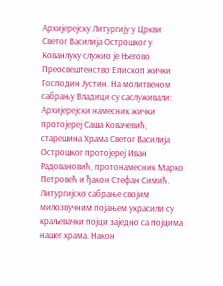Архијерејску Литургију у Цркви Светог Василија Острошког у Кованлуку служио је Његово Преосвештенство Епископ жички Господин Јустин. На молитвеном сабрању Владици су саслуживали: Архијерејски намесник жички протојереј Саша Ковачевић, старешина Храма Светог Василија Острошког протојереј Иван Радовановић, протонамесник Марко Петровећ и ђакон Стефан Симић. Литургијско сабрање својим милозвучним појањем украсили су краљевачки појци заједно са појцима нашег храма. Након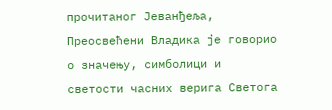прочитаног Јеванђеља, Преосвећени Владика је говорио о значењу, симболици и светости часних верига Светога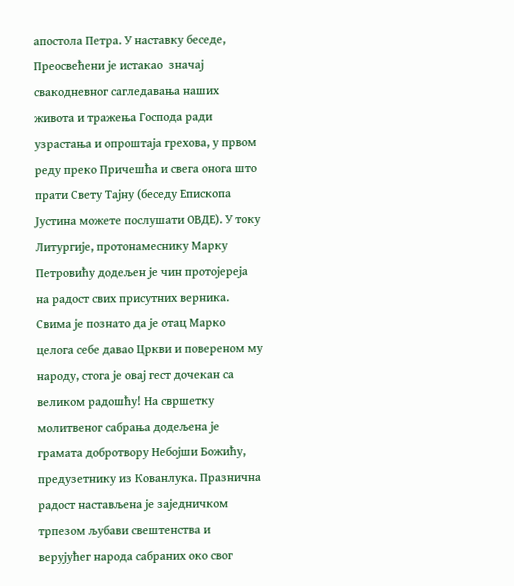апостола Петра. У наставку беседе, Преосвећени је истакао  значај свакодневног сагледавања наших живота и тражења Господа ради узрастања и опроштаја грехова, у првом реду преко Причешћа и свега онога што прати Свету Тајну (беседу Епископа Јустина можете послушати ОВДЕ). У току Литургије, протонамеснику Марку Петровићу додељен је чин протојереја на радост свих присутних верника. Свима је познато да је отац Марко целога себе давао Цркви и повереном му народу, стога је овај гест дочекан са великом радошћу! На свршетку молитвеног сабрања додељена је грамата добротвору Небојши Божићу, предузетнику из Кованлука. Празнична радост настављена је заједничком трпезом љубави свештенства и верујућег народа сабраних око свог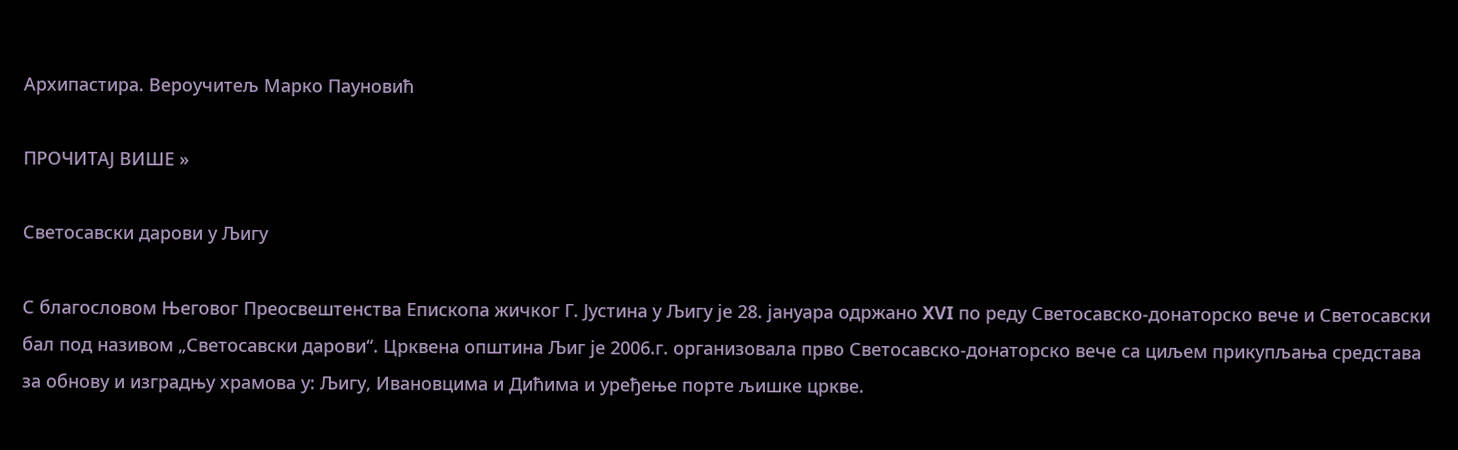Архипастира. Вероучитељ Марко Пауновић

ПРОЧИТАЈ ВИШЕ »

Светосавски дарови у Љигу

С благословом Његовог Преосвештенства Епископа жичког Г. Јустина у Љигу је 28. јануара одржано XVI по реду Светосавско-донаторско вече и Светосавски бал под називом „Светосавски дарови“. Црквена општина Љиг је 2006.г. организовала прво Светосавско-донаторско вече са циљем прикупљања средстава за обнову и изградњу храмова у: Љигу, Ивановцима и Дићима и уређење порте љишке цркве.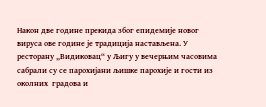Након две године прекида због епидемије новог вируса ове године је традиција настављена. У ресторану „Видиковац“ у Љигу у вечерњим часовима сабрали су се парохијани љишке парохије и гости из околних  градова и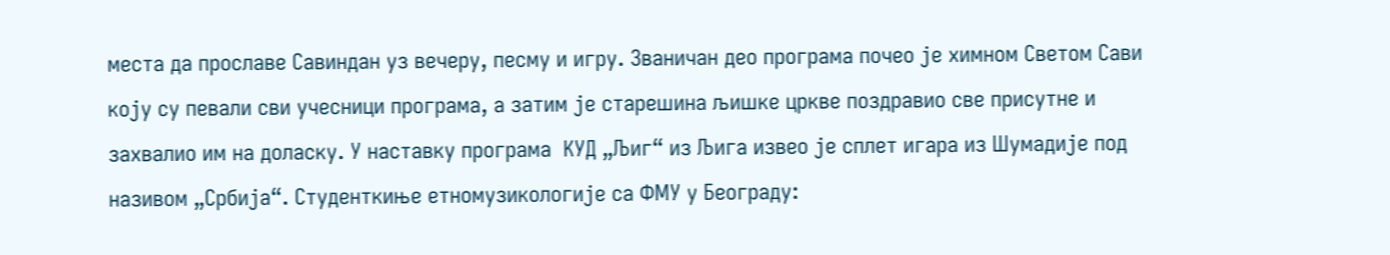места да прославе Савиндан уз вечеру, песму и игру. Званичан део програма почео је химном Светом Сави коју су певали сви учесници програма, а затим је старешина љишке цркве поздравио све присутне и захвалио им на доласку. У наставку програма  КУД „Љиг“ из Љига извео је сплет игара из Шумадије под називом „Србија“. Студенткиње етномузикологије са ФМУ у Београду: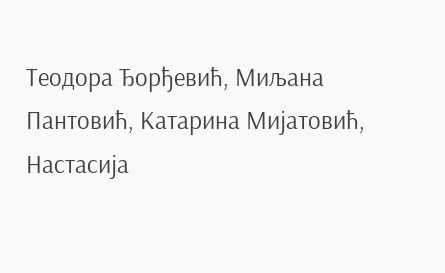Теодора Ђорђевић, Миљана Пантовић, Катарина Мијатовић, Настасија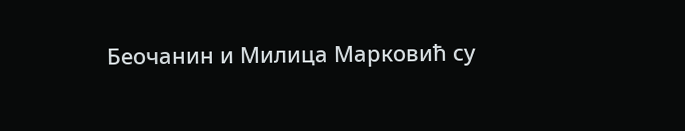Беочанин и Милица Марковић су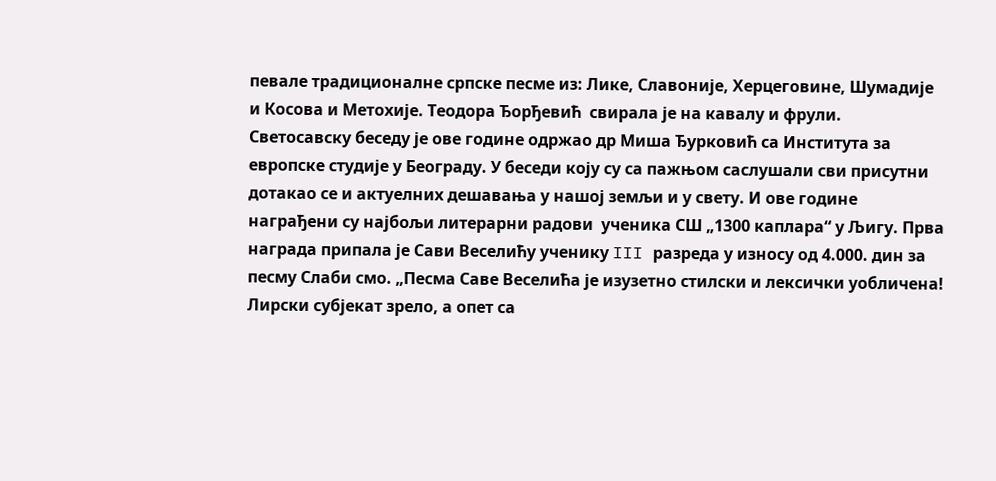певале традиционалне српске песме из: Лике, Славоније, Херцеговине, Шумадије и Косова и Метохије. Теодора Ђорђевић  свирала је на кавалу и фрули. Светосавску беседу је ове године одржао др Миша Ђурковић са Института за европске студије у Београду. У беседи коју су са пажњом саслушали сви присутни дотакао се и актуелних дешавања у нашој земљи и у свету. И ове године награђени су најбољи литерарни радови  ученика СШ „1300 каплара“ у Љигу. Прва награда припала је Сави Веселићу ученику III разреда у износу од 4.000. дин за песму Слаби смо. „Песма Саве Веселића је изузетно стилски и лексички уобличена! Лирски субјекат зрело, а опет са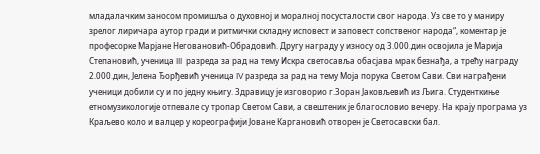младалачким заносом промишља о духовној и моралној посусталости свог народа. Уз све то у маниру зрелог лиричара аутор гради и ритмички складну исповест и заповест сопственог народа“, коментар је професорке Марјане Неговановић-Обрадовић. Другу награду у износу од 3.000.дин освојила је Марија Степановић, ученица III  разреда за рад на тему Искра светосавља обасјава мрак безнађа, а трећу награду  2.000.дин, Јелена Ђорђевић ученица IV разреда за рад на тему Моја порука Светом Сави. Сви награђени ученици добили су и по једну књигу. Здравицу је изговорио г.Зоран Јаковљевић из Љига. Студенткиње етномузикологије отпевале су тропар Светом Сави, а свештеник је благословио вечеру. На крају програма уз Краљево коло и валцер у кореографији Јоване Каргановић отворен је Светосавски бал.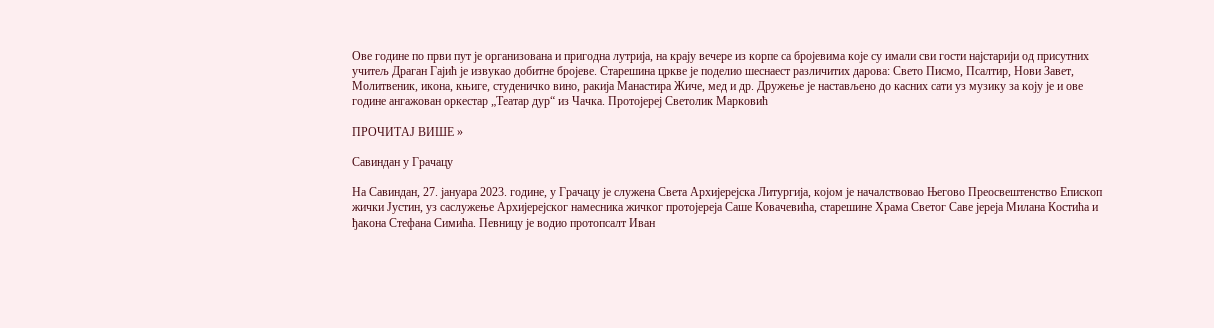Ове године по први пут је организована и пригодна лутрија, на крају вечере из корпе са бројевима које су имали сви гости најстарији од присутних учитељ Драган Гајић је извукао добитне бројеве. Старешина цркве је поделио шеснаест различитих дарова: Свето Писмо, Псалтир, Нови Завет, Молитвеник, икона, књиге, студеничко вино, ракија Манастира Жиче, мед и др. Дружење је настављено до касних сати уз музику за коју је и ове године ангажован оркестар „Театар дур“ из Чачка. Протојереј Светолик Марковић

ПРОЧИТАЈ ВИШЕ »

Савиндан у Грачацу

На Савиндан, 27. јануара 2023. године, у Грачацу је служена Света Архијерејска Литургија, којом је началствовао Његово Преосвештенство Епископ жички Јустин, уз саслужење Архијерејског намесника жичког протојереја Саше Ковачевића, старешине Храма Светог Саве јереја Милана Костића и ђакона Стефана Симића. Певницу је водио протопсалт Иван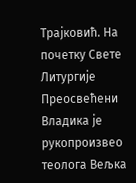Трајковић. На почетку Свете Литургије Преосвећени Владика је рукопроизвео теолога Вељка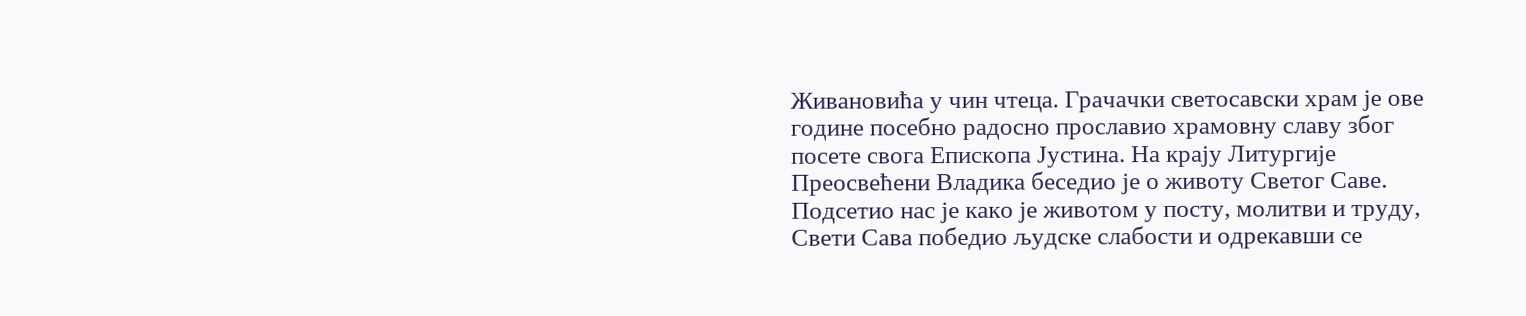Живановића у чин чтеца. Грачачки светосавски храм је ове године посебно радосно прославио храмовну славу због посете свога Епископа Јустина. На крају Литургије Преосвећени Владика беседио је о животу Светог Саве. Подсетио нас је како је животом у посту, молитви и труду, Свети Сава победио људске слабости и одрекавши се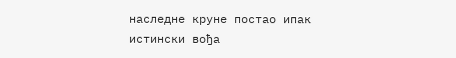наследне круне постао ипак истински вођа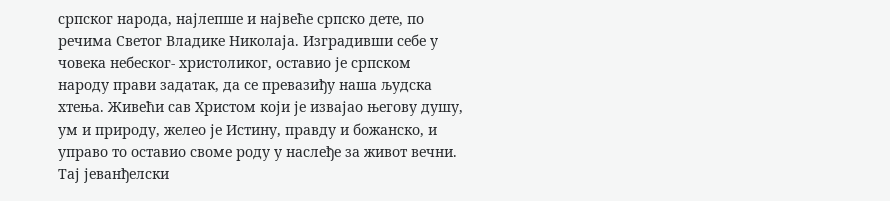српског народа, најлепше и највеће српско дете, по речима Светог Владике Николаја. Изградивши себе у човека небеског- христоликог, оставио је српском народу прави задатак, да се превазиђу наша људска хтења. Живећи сав Христом који је извајао његову душу, ум и природу, желео је Истину, правду и божанско, и управо то оставио своме роду у наслеђе за живот вечни. Тај јеванђелски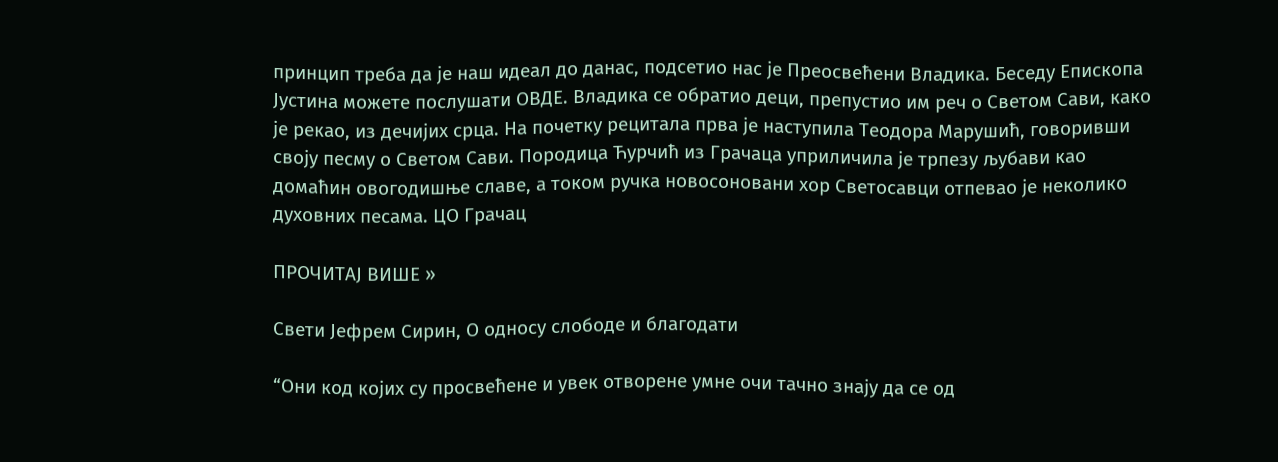принцип треба да је наш идеал до данас, подсетио нас је Преосвећени Владика. Беседу Епископа Јустина можете послушати ОВДЕ. Владика се обратио деци, препустио им реч о Светом Сави, како је рекао, из дечијих срца. На почетку рецитала прва је наступила Теодора Марушић, говоривши своју песму о Светом Сави. Породица Ћурчић из Грачаца уприличила је трпезу љубави као домаћин овогодишње славе, а током ручка новосоновани хор Светосавци отпевао је неколико духовних песама. ЦО Грачац

ПРОЧИТАЈ ВИШЕ »

Свети Јефрем Сирин, О односу слободе и благодати

“Они код којих су просвећене и увек отворене умне очи тачно знају да се од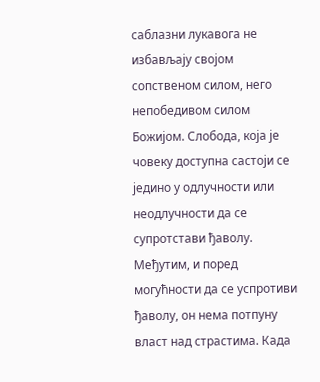саблазни лукавога не избављају својом сопственом силом, него непобедивом силом Божијом. Слобода, која је човеку доступна састоји се једино у одлучности или неодлучности да се супротстави ђаволу. Међутим, и поред могућности да се успротиви ђаволу, он нема потпуну власт над страстима. Када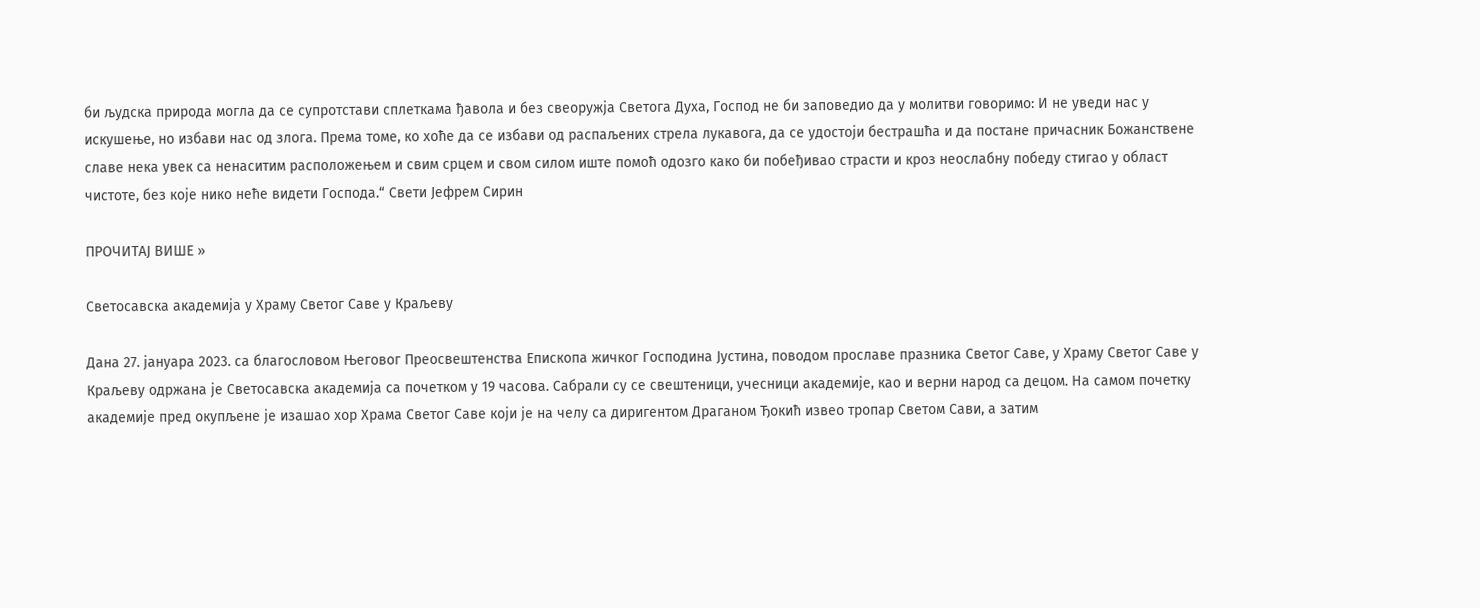би људска природа могла да се супротстави сплеткама ђавола и без свеоружја Светога Духа, Господ не би заповедио да у молитви говоримо: И не уведи нас у искушење, но избави нас од злога. Према томе, ко хоће да се избави од распаљених стрела лукавога, да се удостоји бестрашћа и да постане причасник Божанствене славе нека увек са ненаситим расположењем и свим срцем и свом силом иште помоћ одозго како би побеђивао страсти и кроз неослабну победу стигао у област чистоте, без које нико неће видети Господа.“ Свети Јефрем Сирин

ПРОЧИТАЈ ВИШЕ »

Светосавска академија у Храму Светог Саве у Краљеву

Дана 27. јануара 2023. са благословом Његовог Преосвештенства Епископа жичког Господина Јустина, поводом прославе празника Светог Саве, у Храму Светог Саве у Краљеву одржана је Светосавска академија са почетком у 19 часова. Сабрали су се свештеници, учесници академије, као и верни народ са децом. На самом почетку академије пред окупљене је изашао хор Храма Светог Саве који је на челу са диригентом Драганом Ђокић извео тропар Светом Сави, а затим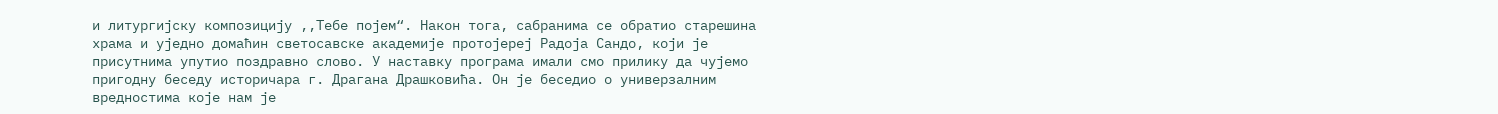и литургијску композицију ,,Тебе појем“. Након тога, сабранима се обратио старешина храма и уједно домаћин светосавске академије протојереј Радоја Сандо, који је присутнима упутио поздравно слово. У наставку програма имали смо прилику да чујемо пригодну беседу историчара г. Драгана Драшковића. Он је беседио о универзалним вредностима које нам је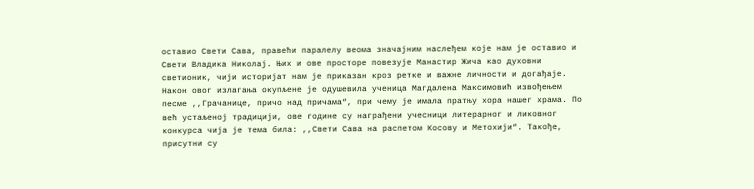оставио Свети Сава, правећи паралелу веома значајним наслеђем које нам је оставио и Свети Владика Николај. Њих и ове просторе повезује Манастир Жича као духовни светионик, чији историјат нам је приказан кроз ретке и важне личности и догађаје. Након овог излагања окупљене је одушевила ученица Магдалена Максимовић извођењем песме ,,Грачанице, причо над причама“, при чему је имала пратњу хора нашег храма. По већ устаљеној традицији, ове године су награђени учесници литерарног и ликовног конкурса чија је тема била: ,,Свети Сава на распетом Косову и Метохији“. Такође, присутни су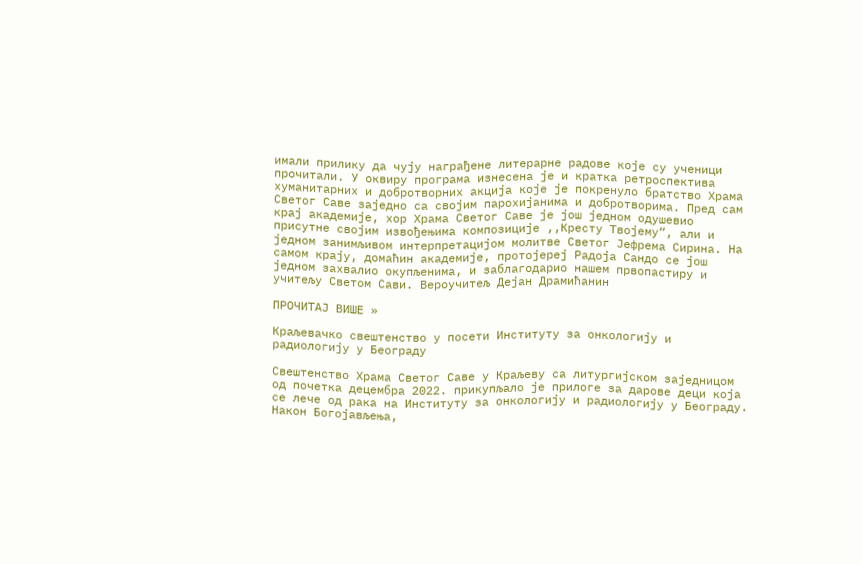имали прилику да чују награђене литерарне радове које су ученици прочитали. У оквиру програма изнесена је и кратка ретроспектива хуманитарних и добротворних акција које је покренуло братство Храма Светог Саве заједно са својим парохијанима и добротворима. Пред сам крај академије, хор Храма Светог Саве је још једном одушевио присутне својим извођењима композиције ,,Кресту Твојему“, али и једном занимљивом интерпретацијом молитве Светог Јефрема Сирина. На самом крају, домаћин академије, протојереј Радоја Сандо се још једном захвалио окупљенима, и заблагодарио нашем првопастиру и учитељу Светом Сави. Вероучитељ Дејан Драмићанин

ПРОЧИТАЈ ВИШЕ »

Краљевачко свештенство у посети Институту за онкологију и радиологију у Београду

Свештенство Храма Светог Саве у Краљеву са литургијском заједницом од почетка децембра 2022. прикупљало је прилоге за дарове деци која се лече од рака на Институту за онкологију и радиологију у Београду. Након Богојављења,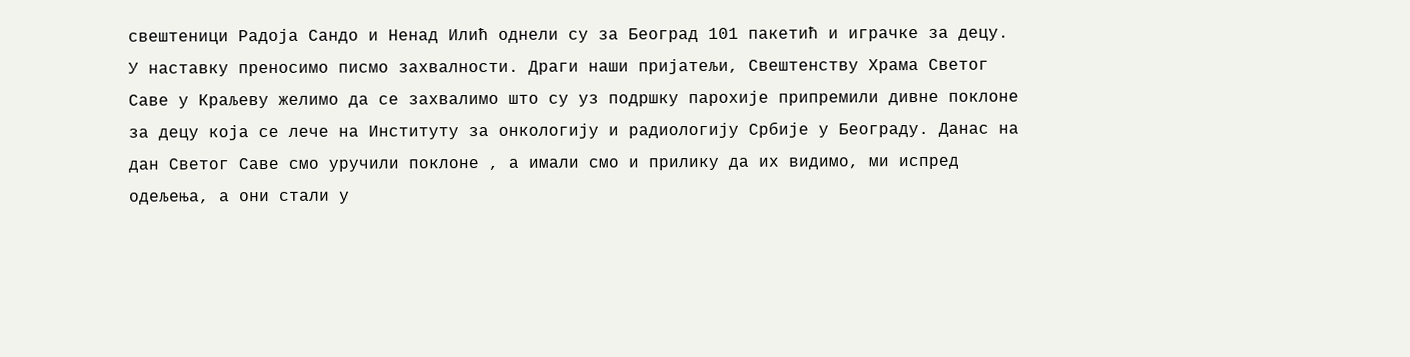свештеници Радоја Сандо и Ненад Илић однели су за Београд 101 пакетић и играчке за децу. У наставку преносимо писмо захвалности. Драги наши пријатељи, Свештенству Храма Светог Саве у Краљеву желимо да се захвалимо што су уз подршку парохије припремили дивне поклоне за децу која се лече на Институту за онкологију и радиологију Србије у Београду. Данас на дан Светог Саве смо уручили поклоне , а имали смо и прилику да их видимо, ми испред одељења, а они стали у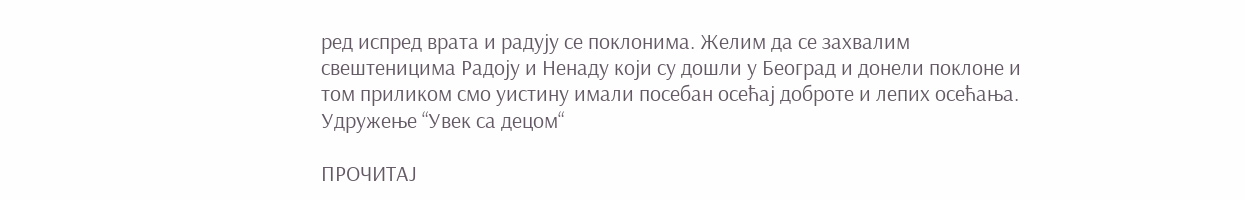ред испред врата и радују се поклонима. Желим да се захвалим  свештеницима Радоју и Ненаду који су дошли у Београд и донели поклоне и том приликом смо уистину имали посебан осећај доброте и лепих осећања. Удружење “Увек са децом“

ПРОЧИТАЈ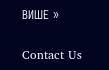ВИШЕ »

Contact Us